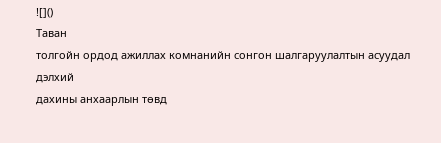![]()
Таван
толгойн ордод ажиллах комнанийн сонгон шалгаруулалтын асуудал дэлхий
дахины анхаарлын төвд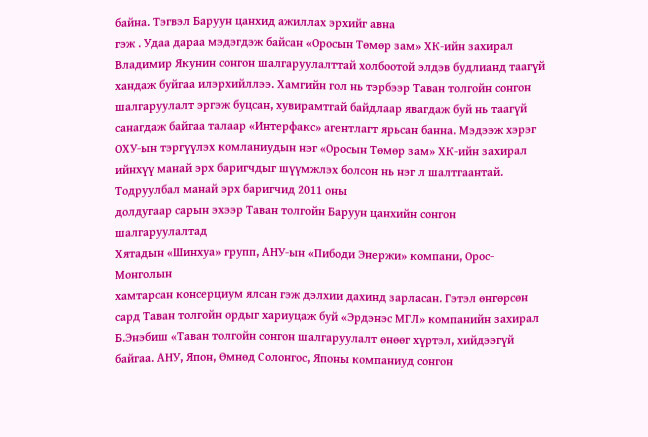байна. Тэгвэл Баруун цанхид ажиллах эрхийг авна
гэж . Удаа дараа мэдэгдэж байсан «Оросын Төмөр зам» ХК-ийн захирал
Владимир Якунин сонгон шалгаруулалттай холбоотой элдэв будлианд таагүй
хандаж буйгаа илэрхийллээ. Хамгийн гол нь тэрбээр Таван толгойн сонгон
шалгаруулалт эргэж буцсан, хувирамтгай байдлаар явагдаж буй нь таагүй
санагдаж байгаа талаар «Интерфакс» агентлагт ярьсан банна. Мэдээж хэрэг
ОХУ-ын тэргүүлэх комланиудын нэг «Оросын Төмөр зам» ХК-ийн захирал
ийнхүү манай эрх баригчдыг шүүмжлэх болсон нь нэг л шалтгаантай.
Тодруулбал манай эрх баригчид 2011 оны
долдугаар сарын эхээр Таван толгойн Баруун цанхийн сонгон шалгаруулалтад
Хятадын «Шинхуа» групп, АНУ-ын «Пибоди Энержи» компани, Орос-Монголын
хамтарсан консерциум ялсан гэж дэлхии дахинд зарласан. Гэтэл өнгөрсөн
сард Таван толгойн ордыг хариуцаж буй «Эрдэнэс МГЛ» компанийн захирал
Б.Энэбиш «Таван толгойн сонгон шалгаруулалт өнөөг хүртэл, хийдээгүй
байгаа. АНУ, Япон, Өмнөд Солонгос, Японы компаниуд сонгон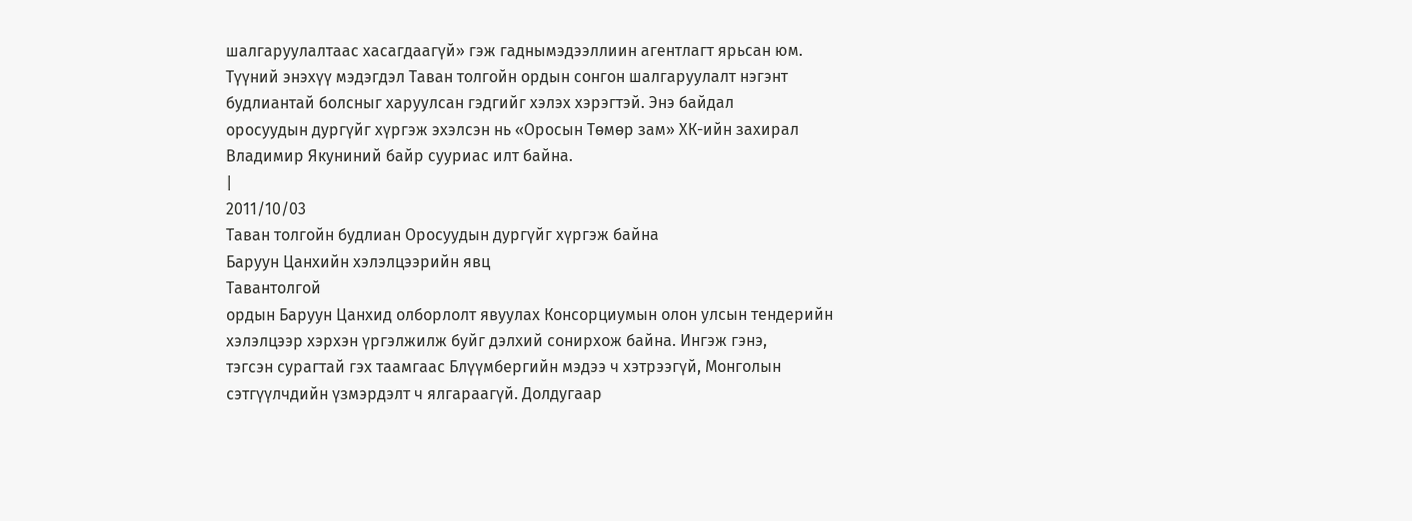шалгаруулалтаас хасагдаагүй» гэж гаднымэдээллиин агентлагт ярьсан юм.
Түүний энэхүү мэдэгдэл Таван толгойн ордын сонгон шалгаруулалт нэгэнт
будлиантай болсныг харуулсан гэдгийг хэлэх хэрэгтэй. Энэ байдал
оросуудын дургүйг хүргэж эхэлсэн нь «Оросын Төмөр зам» ХК-ийн захирал
Владимир Якуниний байр сууриас илт байна.
|
2011/10/03
Таван толгойн будлиан Оросуудын дургүйг хүргэж байна
Баруун Цанхийн хэлэлцээрийн явц
Тавантолгой
ордын Баруун Цанхид олборлолт явуулах Консорциумын олон улсын тендерийн
хэлэлцээр хэрхэн үргэлжилж буйг дэлхий сонирхож байна. Ингэж гэнэ,
тэгсэн сурагтай гэх таамгаас Блүүмбергийн мэдээ ч хэтрээгүй, Монголын
сэтгүүлчдийн үзмэрдэлт ч ялгараагүй. Долдугаар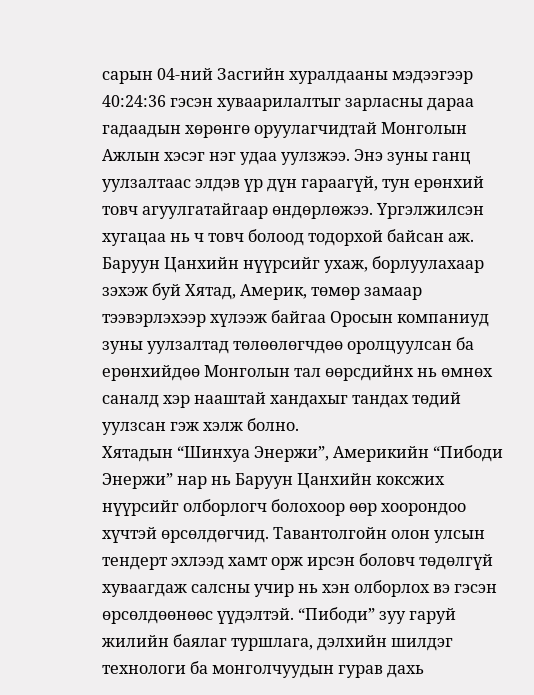сарын 04-ний Засгийн хуралдааны мэдээгээр 40:24:36 гэсэн хуваарилалтыг зарласны дараа гадаадын хөрөнгө оруулагчидтай Монголын Ажлын хэсэг нэг удаа уулзжээ. Энэ зуны ганц уулзалтаас элдэв үр дүн гараагүй, тун ерөнхий товч агуулгатайгаар өндөрлөжээ. Үргэлжилсэн хугацаа нь ч товч болоод тодорхой байсан аж. Баруун Цанхийн нүүрсийг ухаж, борлуулахаар зэхэж буй Хятад, Америк, төмөр замаар тээвэрлэхээр хүлээж байгаа Оросын компаниуд зуны уулзалтад төлөөлөгчдөө оролцуулсан ба ерөнхийдөө Монголын тал өөрсдийнх нь өмнөх саналд хэр нааштай хандахыг тандах төдий уулзсан гэж хэлж болно.
Хятадын “Шинхуа Энержи”, Америкийн “Пибоди Энержи” нар нь Баруун Цанхийн коксжих нүүрсийг олборлогч болохоор өөр хоорондоо хүчтэй өрсөлдөгчид. Тавантолгойн олон улсын тендерт эхлээд хамт орж ирсэн боловч төдөлгүй хуваагдаж салсны учир нь хэн олборлох вэ гэсэн өрсөлдөөнөөс үүдэлтэй. “Пибоди” зуу гаруй жилийн баялаг туршлага, дэлхийн шилдэг технологи ба монголчуудын гурав дахь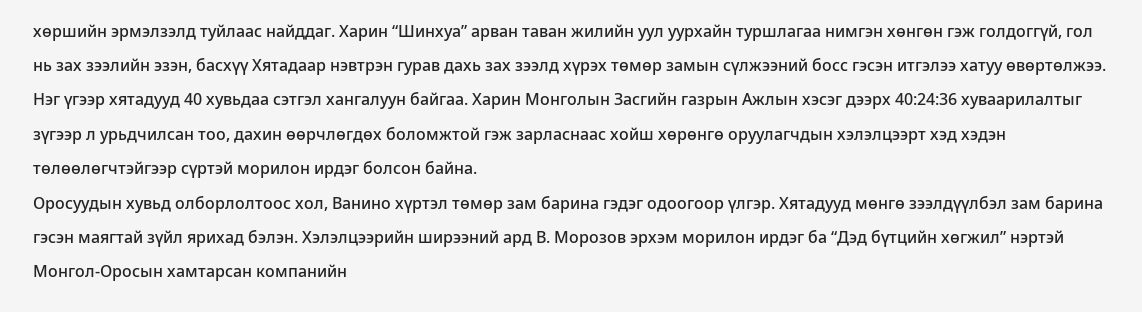хөршийн эрмэлзэлд туйлаас найддаг. Харин “Шинхуа” арван таван жилийн уул уурхайн туршлагаа нимгэн хөнгөн гэж голдоггүй, гол нь зах зээлийн эзэн, басхүү Хятадаар нэвтрэн гурав дахь зах зээлд хүрэх төмөр замын сүлжээний босс гэсэн итгэлээ хатуу өвөртөлжээ. Нэг үгээр хятадууд 40 хувьдаа сэтгэл хангалуун байгаа. Харин Монголын Засгийн газрын Ажлын хэсэг дээрх 40:24:36 хуваарилалтыг зүгээр л урьдчилсан тоо, дахин өөрчлөгдөх боломжтой гэж зарласнаас хойш хөрөнгө оруулагчдын хэлэлцээрт хэд хэдэн төлөөлөгчтэйгээр сүртэй морилон ирдэг болсон байна.
Оросуудын хувьд олборлолтоос хол, Ванино хүртэл төмөр зам барина гэдэг одоогоор үлгэр. Хятадууд мөнгө зээлдүүлбэл зам барина гэсэн маягтай зүйл ярихад бэлэн. Хэлэлцээрийн ширээний ард В. Морозов эрхэм морилон ирдэг ба “Дэд бүтцийн хөгжил” нэртэй Монгол-Оросын хамтарсан компанийн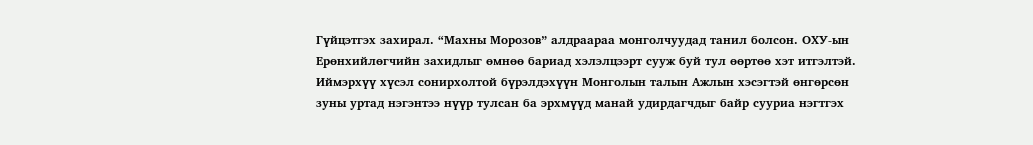Гүйцэтгэх захирал. “Махны Морозов” алдраараа монголчуудад танил болсон. ОХУ-ын Ерөнхийлөгчийн захидлыг өмнөө бариад хэлэлцээрт сууж буй тул өөртөө хэт итгэлтэй. Иймэрхүү хүсэл сонирхолтой бүрэлдэхүүн Монголын талын Ажлын хэсэгтэй өнгөрсөн зуны уртад нэгэнтээ нүүр тулсан ба эрхмүүд манай удирдагчдыг байр сууриа нэгтгэх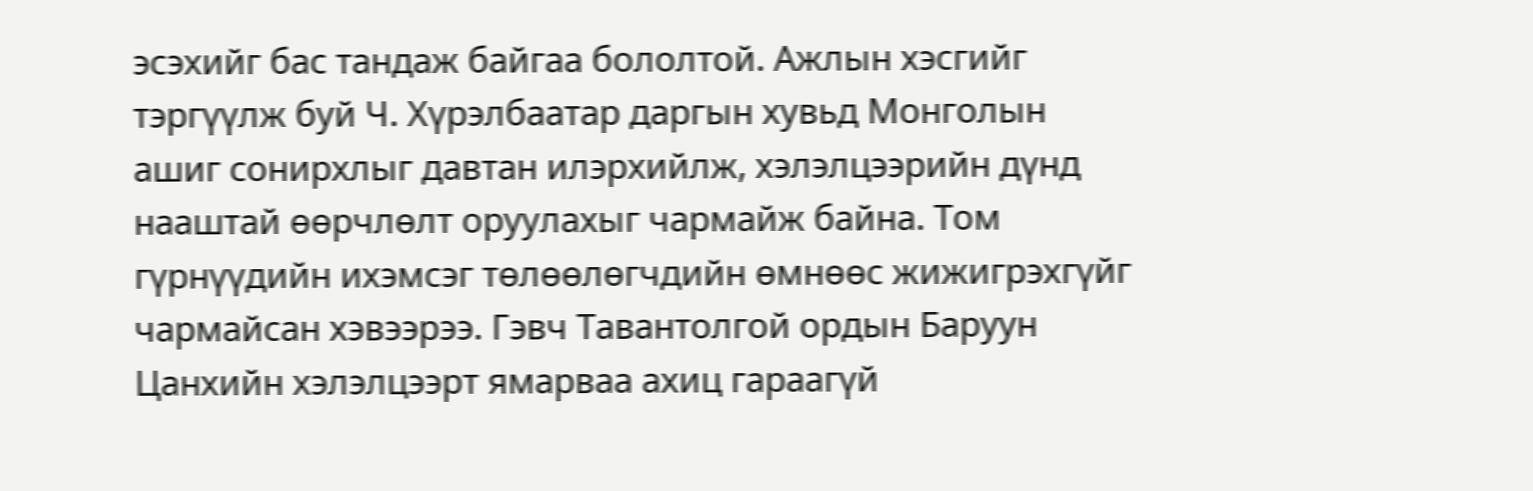эсэхийг бас тандаж байгаа бололтой. Ажлын хэсгийг тэргүүлж буй Ч. Хүрэлбаатар даргын хувьд Монголын ашиг сонирхлыг давтан илэрхийлж, хэлэлцээрийн дүнд нааштай өөрчлөлт оруулахыг чармайж байна. Том гүрнүүдийн ихэмсэг төлөөлөгчдийн өмнөөс жижигрэхгүйг чармайсан хэвээрээ. Гэвч Тавантолгой ордын Баруун Цанхийн хэлэлцээрт ямарваа ахиц гараагүй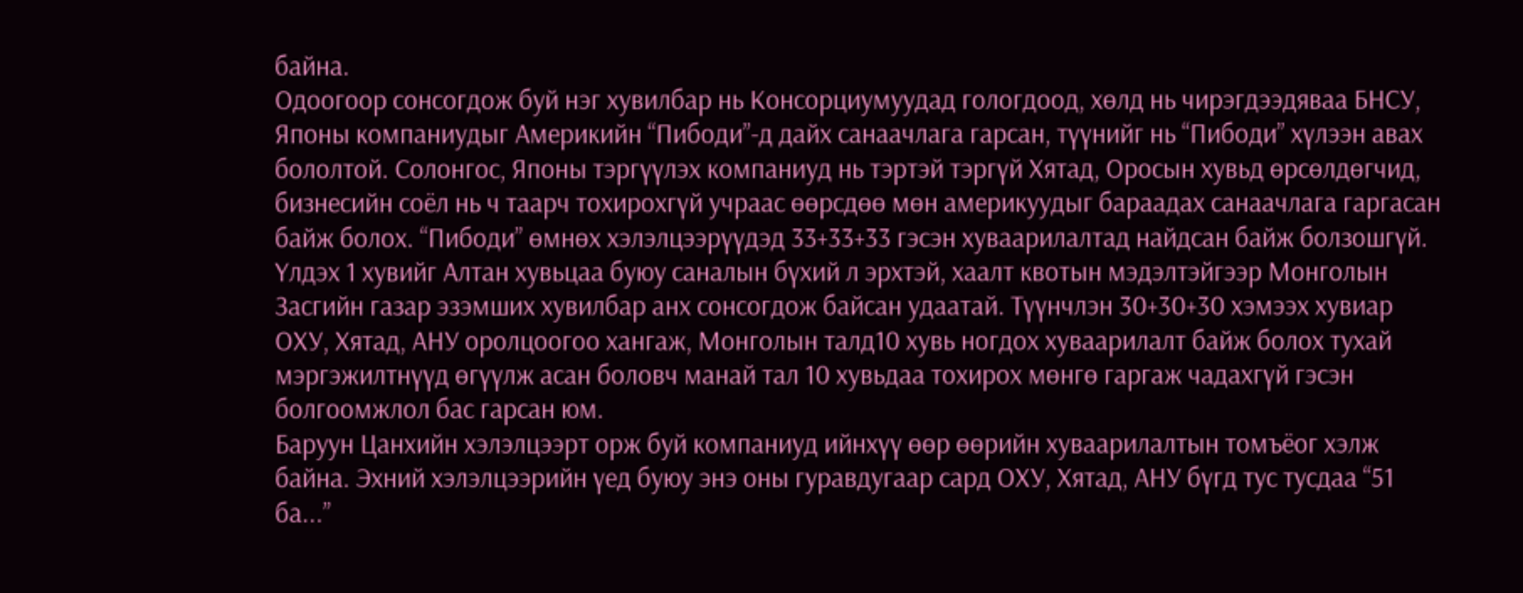байна.
Одоогоор сонсогдож буй нэг хувилбар нь Консорциумуудад гологдоод, хөлд нь чирэгдээдяваа БНСУ, Японы компаниудыг Америкийн “Пибоди”-д дайх санаачлага гарсан, түүнийг нь “Пибоди” хүлээн авах бололтой. Солонгос, Японы тэргүүлэх компаниуд нь тэртэй тэргүй Хятад, Оросын хувьд өрсөлдөгчид, бизнесийн соёл нь ч таарч тохирохгүй учраас өөрсдөө мөн америкуудыг бараадах санаачлага гаргасан байж болох. “Пибоди” өмнөх хэлэлцээрүүдэд 33+33+33 гэсэн хуваарилалтад найдсан байж болзошгүй. Үлдэх 1 хувийг Алтан хувьцаа буюу саналын бүхий л эрхтэй, хаалт квотын мэдэлтэйгээр Монголын Засгийн газар эзэмших хувилбар анх сонсогдож байсан удаатай. Түүнчлэн 30+30+30 хэмээх хувиар ОХУ, Хятад, АНУ оролцоогоо хангаж, Монголын талд10 хувь ногдох хуваарилалт байж болох тухай мэргэжилтнүүд өгүүлж асан боловч манай тал 10 хувьдаа тохирох мөнгө гаргаж чадахгүй гэсэн болгоомжлол бас гарсан юм.
Баруун Цанхийн хэлэлцээрт орж буй компаниуд ийнхүү өөр өөрийн хуваарилалтын томъёог хэлж байна. Эхний хэлэлцээрийн үед буюу энэ оны гуравдугаар сард ОХУ, Хятад, АНУ бүгд тус тусдаа “51 ба...”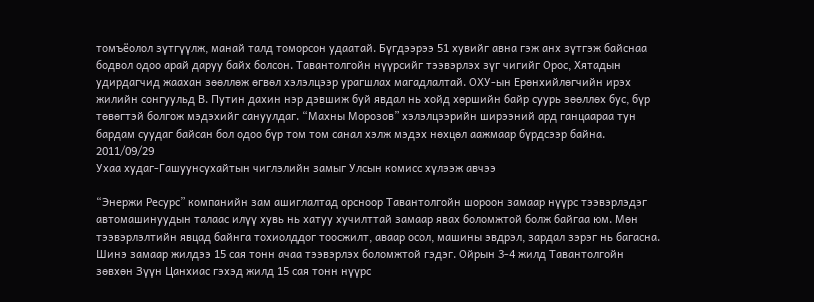томъёолол зүтгүүлж, манай талд томорсон удаатай. Бүгдээрээ 51 хувийг авна гэж анх зүтгэж байснаа бодвол одоо арай даруу байх болсон. Тавантолгойн нүүрсийг тээвэрлэх зүг чигийг Орос, Хятадын удирдагчид жаахан зөөллөж өгвөл хэлэлцээр урагшлах магадлалтай. ОХУ-ын Ерөнхийлөгчийн ирэх жилийн сонгуульд В. Путин дахин нэр дэвшиж буй явдал нь хойд хөршийн байр суурь зөөллөх бус, бүр төвөгтэй болгож мэдэхийг сануулдаг. “Махны Морозов” хэлэлцээрийн ширээний ард ганцаараа тун бардам суудаг байсан бол одоо бүр том том санал хэлж мэдэх нөхцөл аажмаар бүрдсээр байна.
2011/09/29
Ухаа худаг-Гашуунсухайтын чиглэлийн замыг Улсын комисс хүлээж авчээ

“Энержи Ресурс” компанийн зам ашиглалтад орсноор Тавантолгойн шороон замаар нүүрс тээвэрлэдэг автомашинуудын талаас илүү хувь нь хатуу хучилттай замаар явах боломжтой болж байгаа юм. Мөн тээвэрлэлтийн явцад байнга тохиолддог тоосжилт, аваар осол, машины эвдрэл, зардал зэрэг нь багасна. Шинэ замаар жилдээ 15 сая тонн ачаа тээвэрлэх боломжтой гэдэг. Ойрын 3-4 жилд Тавантолгойн зөвхөн Зүүн Цанхиас гэхэд жилд 15 сая тонн нүүрс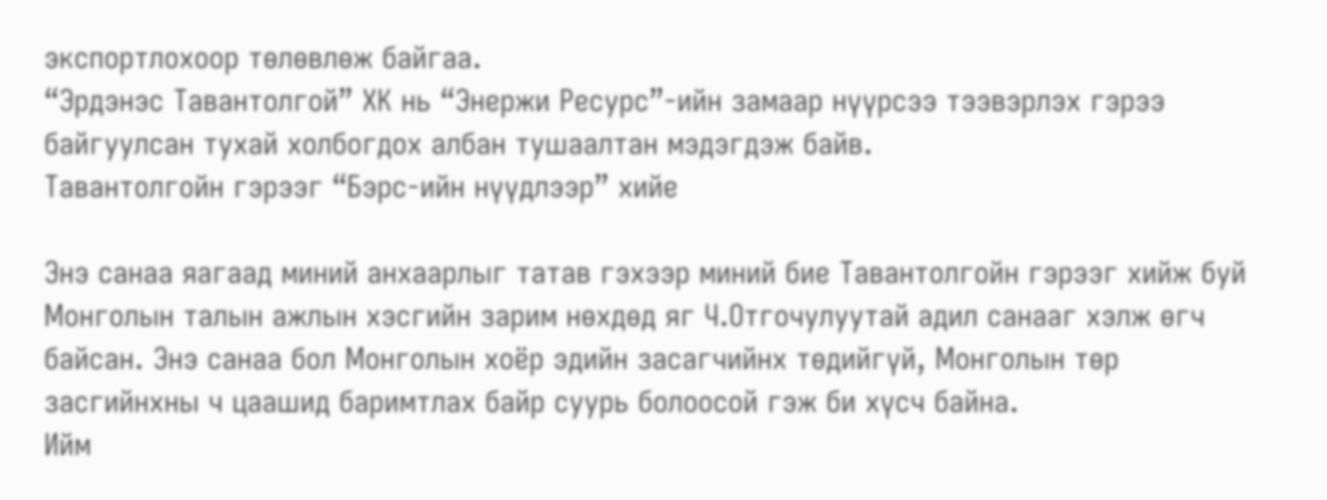экспортлохоор төлөвлөж байгаа.
“Эрдэнэс Тавантолгой” ХК нь “Энержи Ресурс”-ийн замаар нүүрсээ тээвэрлэх гэрээ байгуулсан тухай холбогдох албан тушаалтан мэдэгдэж байв.
Тавантолгойн гэрээг “Бэрс-ийн нүүдлээр” хийе

Энэ санаа яагаад миний анхаарлыг татав гэхээр миний бие Тавантолгойн гэрээг хийж буй Монголын талын ажлын хэсгийн зарим нөхдөд яг Ч.Отгочулуутай адил санааг хэлж өгч байсан. Энэ санаа бол Монголын хоёр эдийн засагчийнх төдийгүй, Монголын төр засгийнхны ч цаашид баримтлах байр суурь болоосой гэж би хүсч байна.
Ийм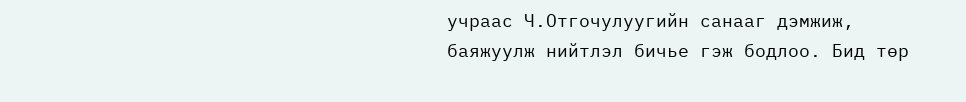учраас Ч.Отгочулуугийн санааг дэмжиж, баяжуулж нийтлэл бичье гэж бодлоо. Бид төр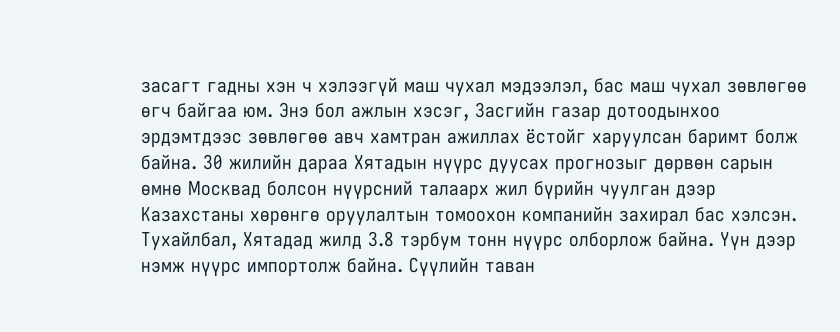засагт гадны хэн ч хэлээгүй маш чухал мэдээлэл, бас маш чухал зөвлөгөө өгч байгаа юм. Энэ бол ажлын хэсэг, Засгийн газар дотоодынхоо эрдэмтдээс зөвлөгөө авч хамтран ажиллах ёстойг харуулсан баримт болж байна. 30 жилийн дараа Хятадын нүүрс дуусах прогнозыг дөрвөн сарын өмнө Москвад болсон нүүрсний талаарх жил бүрийн чуулган дээр Казахстаны хөрөнгө оруулалтын томоохон компанийн захирал бас хэлсэн.
Тухайлбал, Хятадад жилд 3.8 тэрбум тонн нүүрс олборлож байна. Үүн дээр нэмж нүүрс импортолж байна. Сүүлийн таван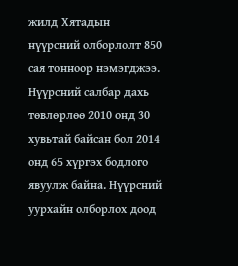жилд Хятадын нүүрсний олборлолт 850 сая тонноор нэмэгджээ. Нүүрсний салбар дахь төвлөрлөө 2010 онд 30 хувьтай байсан бол 2014 онд 65 хүргэх бодлого явуулж байна. Нүүрсний уурхайн олборлох доод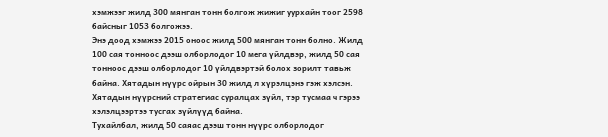хэмжээг жилд 300 мянган тонн болгож жижиг уурхайн тоог 2598 байсныг 1053 болгожээ.
Энэ доод хэмжээ 2015 оноос жилд 500 мянган тонн болно. Жилд 100 сая тонноос дээш олборлодог 10 мега үйлдвэр, жилд 50 сая тонноос дээш олборлодог 10 үйлдвэртэй болох зорилт тавьж байна. Хятадын нүүрс ойрын 30 жилд л хүрэлцэнэ гэж хэлсэн. Хятадын нүүрсний стратегиас суралцах зүйл, тэр тусмаа ч гэрээ хэлэлцээртээ тусгах зүйлүүд байна.
Тухайлбал, жилд 50 саяас дээш тонн нүүрс олборлодог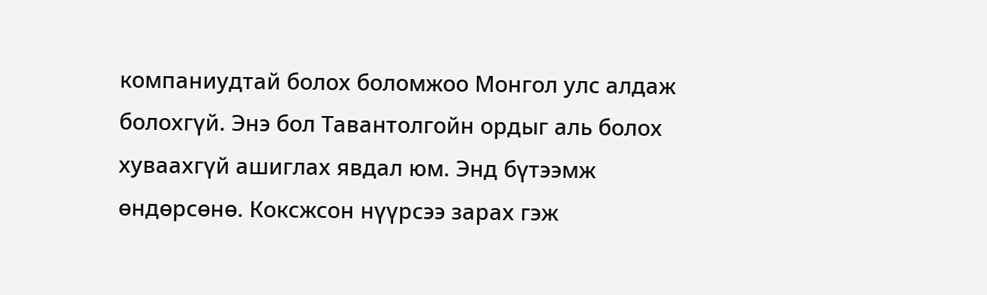компаниудтай болох боломжоо Монгол улс алдаж болохгүй. Энэ бол Тавантолгойн ордыг аль болох хуваахгүй ашиглах явдал юм. Энд бүтээмж өндөрсөнө. Коксжсон нүүрсээ зарах гэж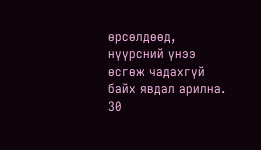өрсөлдөөд, нүүрсний үнээ өсгөж чадахгүй байх явдал арилна. 30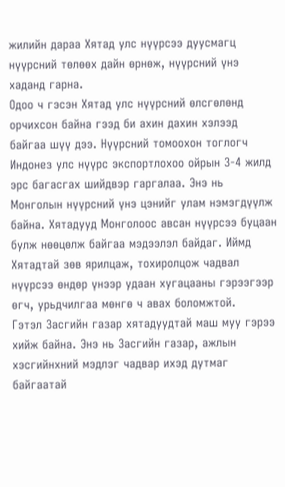жилийн дараа Хятад улс нүүрсээ дуусмагц нүүрсний төлөөх дайн өрнөж, нүүрсний үнэ хаданд гарна.
Одоо ч гэсэн Хятад улс нүүрсний өлсгөлөнд орчихсон байна гээд би ахин дахин хэлээд байгаа шүү дээ. Нүүрсний томоохон тоглогч Индонез улс нүүрс экспортлохоо ойрын 3-4 жилд эрс багасгах шийдвэр гаргалаа. Энэ нь Монголын нүүрсний үнэ цэнийг улам нэмэгдүүлж байна. Хятадууд Монголоос авсан нүүрсээ буцаан булж нөөцөлж байгаа мэдээлэл байдаг. Иймд Хятадтай зөв ярилцаж, тохиролцож чадвал нүүрсээ өндөр үнээр удаан хугацааны гэрээгээр өгч, урьдчилгаа мөнгө ч авах боломжтой.
Гэтэл Засгийн газар хятадуудтай маш муу гэрээ хийж байна. Энэ нь Засгийн газар, ажлын хэсгийнхний мэдлэг чадвар ихэд дутмаг байгаатай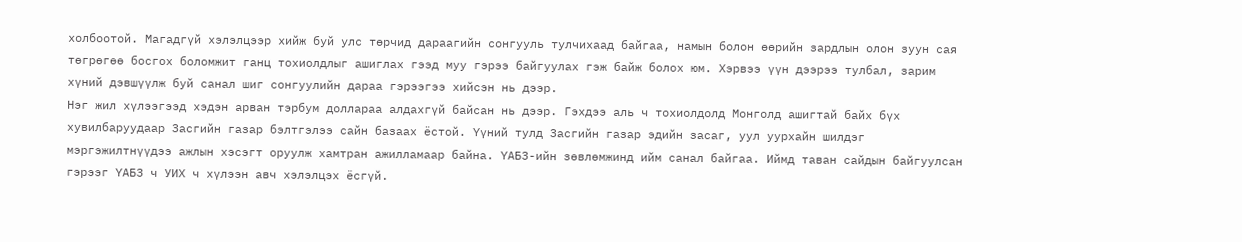холбоотой. Магадгүй хэлэлцээр хийж буй улс төрчид дараагийн сонгууль тулчихаад байгаа, намын болон өөрийн зардлын олон зуун сая төгрөгөө босгох боломжит ганц тохиолдлыг ашиглах гээд муу гэрээ байгуулах гэж байж болох юм. Хэрвээ үүн дээрээ тулбал, зарим хүний дэвшүүлж буй санал шиг сонгуулийн дараа гэрээгээ хийсэн нь дээр.
Нэг жил хүлээгээд хэдэн арван тэрбум доллараа алдахгүй байсан нь дээр. Гэхдээ аль ч тохиолдолд Монголд ашигтай байх бүх хувилбаруудаар Засгийн газар бэлтгэлээ сайн базаах ёстой. Үүний тулд Засгийн газар эдийн засаг, уул уурхайн шилдэг мэргэжилтнүүдээ ажлын хэсэгт оруулж хамтран ажилламаар байна. ҮАБЗ-ийн зөвлөмжинд ийм санал байгаа. Иймд таван сайдын байгуулсан гэрээг ҮАБЗ ч УИХ ч хүлээн авч хэлэлцэх ёсгүй.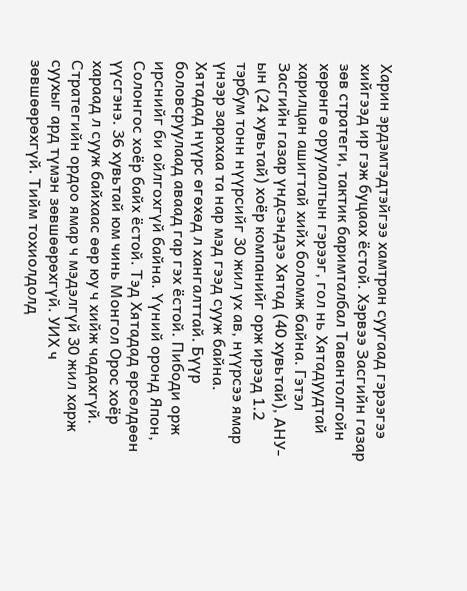Харин эрдэмтэдтэйгээ хамтран суугаад гэрээгээ хийгээд ир гэж буцаах ёстой. Хэрвээ Засгийн газар зөв стратеги, тактик баримталбал Тавантолгойн хөрөнгө оруулалтын гэрээг, гол нь Хятадуудтай харилцан ашигтай хийх боломж байна. Гэтэл Засгийн газар үндсэндээ Хятад (40 хувьтай), АНУ-ын (24 хувьтай) хоёр компанийг орж ирээд 1.2 тэрбум тонн нүүрсийг 30 жил ух ав, нүүрсээ ямар үнээр зарахаа та нар мэд гээд сууж байна.
Хятадад нүүрс өгөхөд л хангалттай. Бүүр боловсруулаад аваад гар гэх ёстой. Пибоди орж ирснийг би ойлгохгүй байна. Үүний оронд Япон, Солонгос хоёр байх ёстой. Тэд Хятадад өрсөлдөөн үүсгэнэ. 36 хувьтай юм чинь Монгол Орос хоёр хараад л сууж байхаас өөр юу ч хийж чадахгүй. Стратегийн ордоо ямар ч мэдэлгүй 30 жил харж суухыг ард түмэн зөвшөөрөхгүй. УИХ ч зөвшөөрөхгүй. Тийм тохиолдолд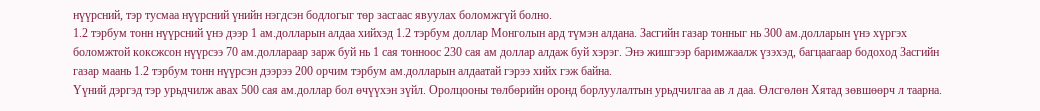нүүрсний, тэр тусмаа нүүрсний үнийн нэгдсэн бодлогыг төр засгаас явуулах боломжгүй болно.
1.2 тэрбум тонн нүүрсний үнэ дээр 1 ам.долларын алдаа хийхэд 1.2 тэрбум доллар Монголын ард түмэн алдана. Засгийн газар тонныг нь 300 ам.долларын үнэ хүргэх боломжтой коксжсон нүүрсээ 70 ам.доллараар зарж буй нь 1 сая тонноос 230 сая ам доллар алдаж буй хэрэг. Энэ жишгээр баримжаалж үзэхэд, багцаагаар бодоход Засгийн газар маань 1.2 тэрбум тонн нүүрсэн дээрээ 200 орчим тэрбум ам.долларын алдаатай гэрээ хийх гэж байна.
Үүний дэргэд тэр урьдчилж авах 500 сая ам.доллар бол өчүүхэн зүйл. Оролцооны төлбөрийн оронд борлуулалтын урьдчилгаа ав л даа. Өлсгөлөн Хятад зөвшөөрч л таарна.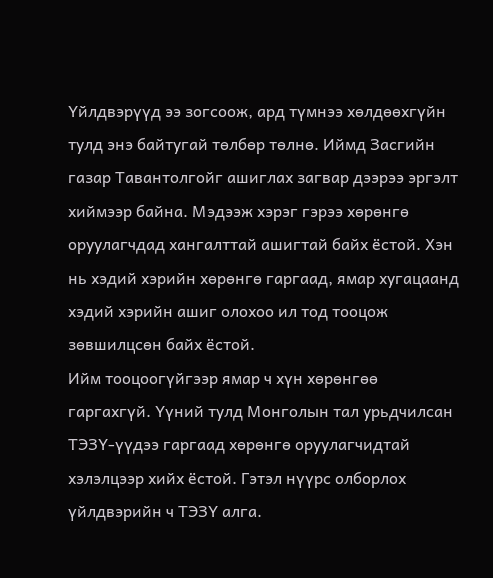Үйлдвэрүүд ээ зогсоож, ард түмнээ хөлдөөхгүйн тулд энэ байтугай төлбөр төлнө. Иймд Засгийн газар Тавантолгойг ашиглах загвар дээрээ эргэлт хиймээр байна. Мэдээж хэрэг гэрээ хөрөнгө оруулагчдад хангалттай ашигтай байх ёстой. Хэн нь хэдий хэрийн хөрөнгө гаргаад, ямар хугацаанд хэдий хэрийн ашиг олохоо ил тод тооцож зөвшилцсөн байх ёстой.
Ийм тооцоогүйгээр ямар ч хүн хөрөнгөө гаргахгүй. Үүний тулд Монголын тал урьдчилсан ТЭЗҮ-үүдээ гаргаад хөрөнгө оруулагчидтай хэлэлцээр хийх ёстой. Гэтэл нүүрс олборлох үйлдвэрийн ч ТЭЗҮ алга.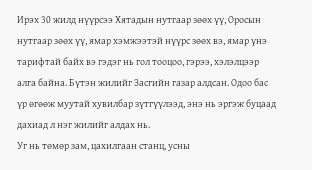Ирэх 30 жилд нүүрсээ Хятадын нутгаар зөөх үү, Оросын нутгаар зөөх үү, ямар хэмжээтэй нүүрс зөөх вэ, ямар үнэ тарифтай байх вэ гэдэг нь гол тооцоо, гэрээ, хэлэлцээр алга байна. Бүтэн жилийг Засгийн газар алдсан. Одоо бас үр өгөөж муутай хувилбар зүтгүүлээд, энэ нь эргэж буцаад дахиад л нэг жилийг алдах нь.
Уг нь төмөр зам, цахилгаан станц, усны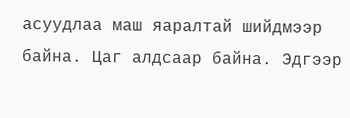асуудлаа маш яаралтай шийдмээр байна. Цаг алдсаар байна. Эдгээр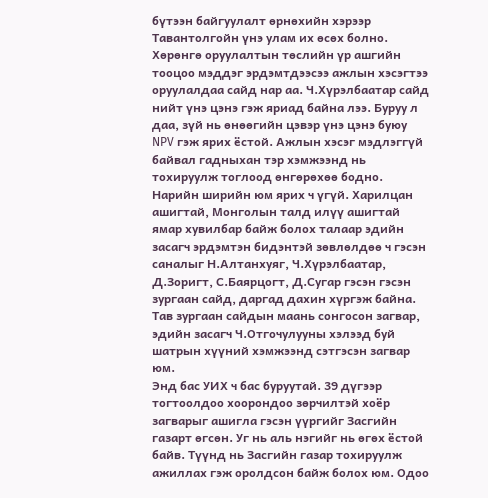бүтээн байгуулалт өрнөхийн хэрээр Тавантолгойн үнэ улам их өсөх болно. Хөрөнгө оруулалтын төслийн үр ашгийн тооцоо мэддэг эрдэмтдээсээ ажлын хэсэгтээ оруулалдаа сайд нар аа. Ч.Хүрэлбаатар сайд нийт үнэ цэнэ гэж яриад байна лээ. Буруу л даа, зүй нь өнөөгийн цэвэр үнэ цэнэ буюу NPV гэж ярих ёстой. Ажлын хэсэг мэдлэггүй байвал гадныхан тэр хэмжээнд нь тохируулж тоглоод өнгөрөхөө бодно.
Нарийн ширийн юм ярих ч үгүй. Харилцан ашигтай, Монголын талд илүү ашигтай ямар хувилбар байж болох талаар эдийн засагч эрдэмтэн бидэнтэй зөвлөлдөө ч гэсэн саналыг Н.Алтанхуяг, Ч.Хүрэлбаатар, Д.Зоригт, С.Баярцогт, Д.Сугар гэсэн гэсэн зургаан сайд, даргад дахин хүргэж байна. Тав зургаан сайдын маань сонгосон загвар, эдийн засагч Ч.Отгочулууны хэлээд буй шатрын хүүний хэмжээнд сэтгэсэн загвар юм.
Энд бас УИХ ч бас буруутай. 39 дүгээр тогтоолдоо хоорондоо зөрчилтэй хоёр загварыг ашигла гэсэн үүргийг Засгийн газарт өгсөн. Уг нь аль нэгийг нь өгөх ёстой байв. Түүнд нь Засгийн газар тохируулж ажиллах гэж оролдсон байж болох юм. Одоо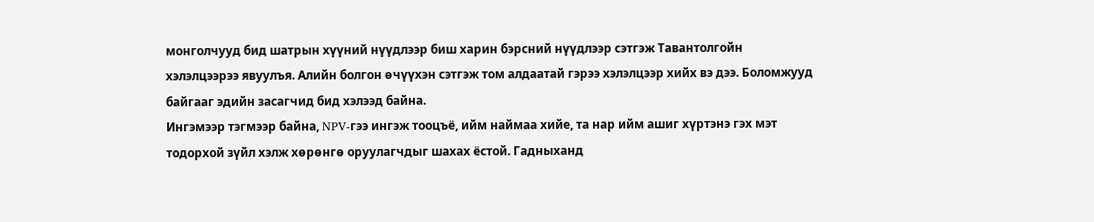монголчууд бид шатрын хүүний нүүдлээр биш харин бэрсний нүүдлээр сэтгэж Тавантолгойн хэлэлцээрээ явуулъя. Алийн болгон өчүүхэн сэтгэж том алдаатай гэрээ хэлэлцээр хийх вэ дээ. Боломжууд байгааг эдийн засагчид бид хэлээд байна.
Ингэмээр тэгмээр байна, NPV-гээ ингэж тооцъё, ийм наймаа хийе, та нар ийм ашиг хүртэнэ гэх мэт тодорхой зүйл хэлж хөрөнгө оруулагчдыг шахах ёстой. Гадныханд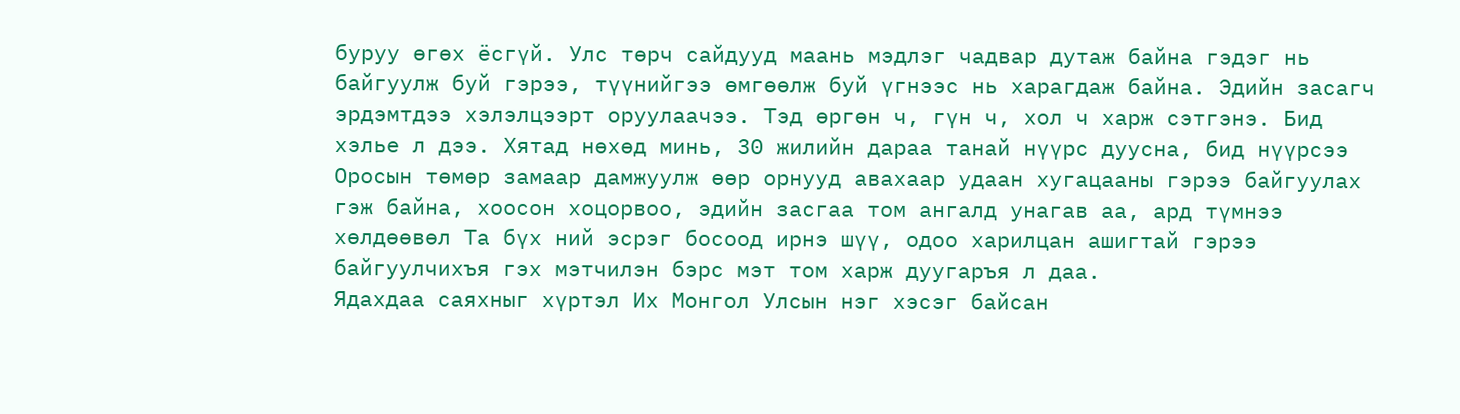буруу өгөх ёсгүй. Улс төрч сайдууд маань мэдлэг чадвар дутаж байна гэдэг нь байгуулж буй гэрээ, түүнийгээ өмгөөлж буй үгнээс нь харагдаж байна. Эдийн засагч эрдэмтдээ хэлэлцээрт оруулаачээ. Тэд өргөн ч, гүн ч, хол ч харж сэтгэнэ. Бид хэлье л дээ. Хятад нөхөд минь, 30 жилийн дараа танай нүүрс дуусна, бид нүүрсээ Оросын төмөр замаар дамжуулж өөр орнууд авахаар удаан хугацааны гэрээ байгуулах гэж байна, хоосон хоцорвоо, эдийн засгаа том ангалд унагав аа, ард түмнээ хөлдөөвөл Та бүх ний эсрэг босоод ирнэ шүү, одоо харилцан ашигтай гэрээ байгуулчихъя гэх мэтчилэн бэрс мэт том харж дуугаръя л даа.
Ядахдаа саяхныг хүртэл Их Монгол Улсын нэг хэсэг байсан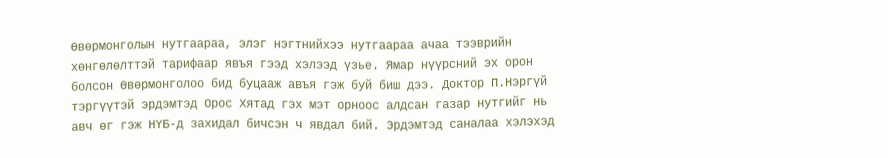Өвөрмонголын нутгаараа, элэг нэгтнийхээ нутгаараа ачаа тээврийн хөнгөлөлттэй тарифаар явъя гээд хэлээд үзье. Ямар нүүрсний эх орон болсон Өвөрмонголоо бид буцааж авъя гэж буй биш дээ. Доктор П.Нэргүй тэргүүтэй эрдэмтэд Орос Хятад гэх мэт орноос алдсан газар нутгийг нь авч өг гэж НҮБ-д захидал бичсэн ч явдал бий. Эрдэмтэд саналаа хэлэхэд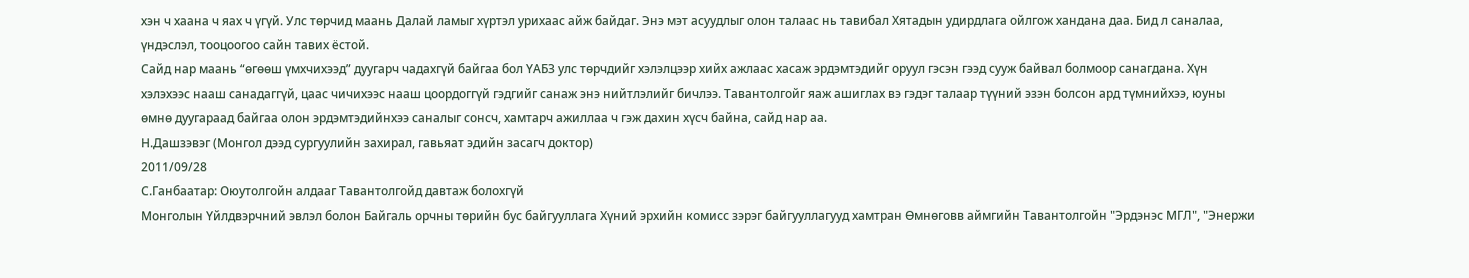хэн ч хаана ч яах ч үгүй. Улс төрчид маань Далай ламыг хүртэл урихаас айж байдаг. Энэ мэт асуудлыг олон талаас нь тавибал Хятадын удирдлага ойлгож хандана даа. Бид л саналаа, үндэслэл, тооцоогоо сайн тавих ёстой.
Сайд нар маань “өгөөш үмхчихээд” дуугарч чадахгүй байгаа бол ҮАБЗ улс төрчдийг хэлэлцээр хийх ажлаас хасаж эрдэмтэдийг оруул гэсэн гээд сууж байвал болмоор санагдана. Хүн хэлэхээс нааш санадаггүй, цаас чичихээс нааш цоордоггүй гэдгийг санаж энэ нийтлэлийг бичлээ. Тавантолгойг яаж ашиглах вэ гэдэг талаар түүний эзэн болсон ард түмнийхээ, юуны өмнө дуугараад байгаа олон эрдэмтэдийнхээ саналыг сонсч, хамтарч ажиллаа ч гэж дахин хүсч байна, сайд нар аа.
Н.Дашзэвэг (Монгол дээд сургуулийн захирал, гавьяат эдийн засагч доктор)
2011/09/28
С.Ганбаатар: Оюутолгойн алдааг Тавантолгойд давтаж болохгүй
Монголын Үйлдвэрчний эвлэл болон Байгаль орчны төрийн бус байгууллага Хүний эрхийн комисс зэрэг байгууллагууд хамтран Өмнөговв аймгийн Тавантолгойн "Эрдэнэс МГЛ", "Энержи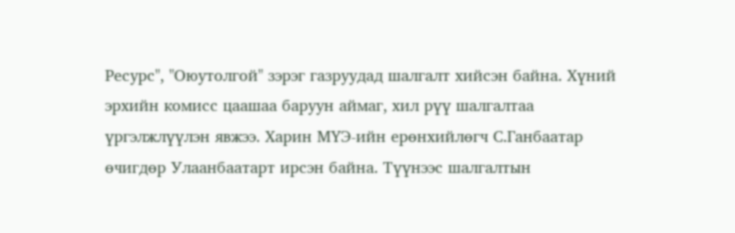Ресурс", "Оюутолгой" зэрэг газруудад шалгалт хийсэн байна. Хүний эрхийн комисс цаашаа баруун аймаг, хил рүү шалгалтаа үргэлжлүүлэн явжээ. Харин МҮЭ-ийн ерөнхийлөгч С.Ганбаатар өчигдөр Улаанбаатарт ирсэн байна. Түүнээс шалгалтын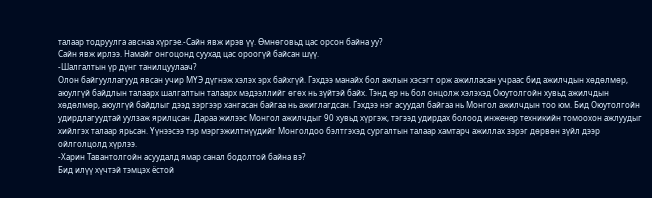талаар тодруулга авснаа хүргэе.-Сайн явж ирэв үү. Өмнөговьд цас орсон байна уу?
Сайн явж ирлээ. Намайг онгоцонд суухад цас ороогүй байсан шүү.
-Шалгалтын үр дүнг танилцуулаач?
Олон байгууллагууд явсан учир МҮЭ дүгнэж хэлэх эрх байхгүй. Гэхдээ манайх бол ажлын хэсэгт орж ажилласан учраас бид ажилчдын хөдөлмөр, аюулгүй байдлын талаарх шалгалтын талаарх мэдээллийг өгөх нь зүйтэй байх. Тэнд ер нь бол онцолж хэлэхэд Оюутолгойн хувьд ажилчдын хөдөлмөр, аюулгүй байдлыг дээд зэргээр хангасан байгаа нь ажиглагдсан. Гэхдээ нэг асуудал байгаа нь Монгол ажилчдын тоо юм. Бид Оюутолгойн удирдлагуудтай уулзаж ярилцсан. Дараа жилээс Монгол ажилчдыг 90 хувьд хүргэж, тэгээд удирдах болоод инженер техникийн томоохон ажлуудыг хийлгэх талаар ярьсан. Үүнээсээ тэр мэргэжилтнүүдийг Монголдоо бэлтгэхэд сургалтын талаар хамтарч ажиллах зэрэг дөрвөн зүйл дээр ойлголцолд хүрлээ.
-Харин Тавантолгойн асуудалд ямар санал бодолтой байна вэ?
Бид илүү хүчтэй тэмцэх ёстой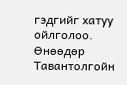гэдгийг хатуу ойлголоо. Өнөөдөр Тавантолгойн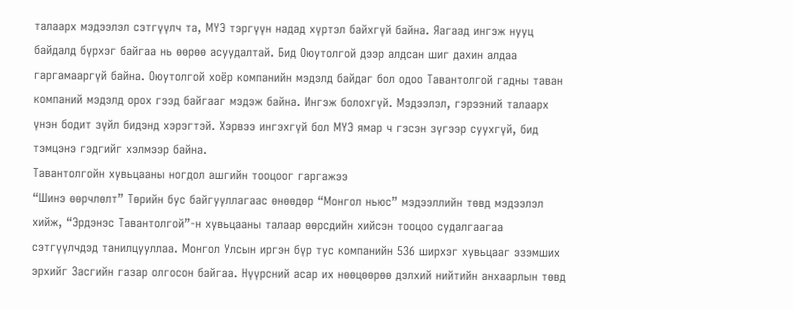талаарх мэдээлэл сэтгүүлч та, МҮЭ тэргүүн надад хүртэл байхгүй байна. Яагаад ингэж нууц байдалд бүрхэг байгаа нь өөрөө асуудалтай. Бид Оюутолгой дээр алдсан шиг дахин алдаа гаргамааргүй байна. Оюутолгой хоёр компанийн мэдэлд байдаг бол одоо Тавантолгой гадны таван компаний мэдэлд орох гээд байгааг мэдэж байна. Ингэж болохгүй. Мэдээлэл, гэрээний талаарх үнэн бодит зүйл бидэнд хэрэгтэй. Хэрвээ ингэхгүй бол МҮЭ ямар ч гэсэн зүгээр суухгүй, бид тэмцэнэ гэдгийг хэлмээр байна.
Тавантолгойн хувьцааны ногдол ашгийн тооцоог гаргажээ
“Шинэ өөрчлөлт” Төрийн бус байгууллагаас өнөөдөр “Монгол ньюс” мэдээллийн төвд мэдээлэл хийж, “Эрдэнэс Тавантолгой”-н хувьцааны талаар өөрсдийн хийсэн тооцоо судалгаагаа сэтгүүлчдэд танилцууллаа. Монгол Улсын иргэн бүр тус компанийн 536 ширхэг хувьцааг эзэмших эрхийг Засгийн газар олгосон байгаа. Нүүрсний асар их нөөцөөрөө дэлхий нийтийн анхаарлын төвд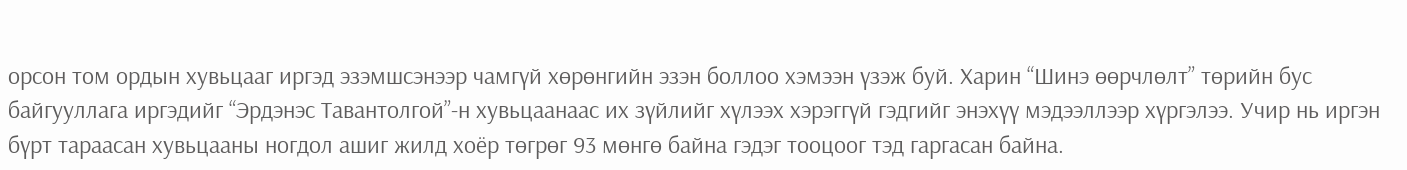орсон том ордын хувьцааг иргэд эзэмшсэнээр чамгүй хөрөнгийн эзэн боллоо хэмээн үзэж буй. Харин “Шинэ өөрчлөлт” төрийн бус байгууллага иргэдийг “Эрдэнэс Тавантолгой”-н хувьцаанаас их зүйлийг хүлээх хэрэггүй гэдгийг энэхүү мэдээллээр хүргэлээ. Учир нь иргэн бүрт тараасан хувьцааны ногдол ашиг жилд хоёр төгрөг 93 мөнгө байна гэдэг тооцоог тэд гаргасан байна.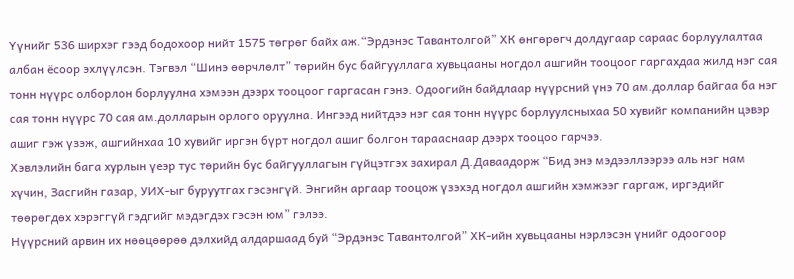Үүнийг 536 ширхэг гээд бодохоор нийт 1575 төгрөг байх аж.“Эрдэнэс Тавантолгой” ХК өнгөрөгч долдугаар сараас борлуулалтаа албан ёсоор эхлүүлсэн. Тэгвэл “Шинэ өөрчлөлт” төрийн бус байгууллага хувьцааны ногдол ашгийн тооцоог гаргахдаа жилд нэг сая тонн нүүрс олборлон борлуулна хэмээн дээрх тооцоог гаргасан гэнэ. Одоогийн байдлаар нүүрсний үнэ 70 ам.доллар байгаа ба нэг сая тонн нүүрс 70 сая ам.долларын орлого оруулна. Ингээд нийтдээ нэг сая тонн нүүрс борлуулсныхаа 50 хувийг компанийн цэвэр ашиг гэж үзэж, ашгийнхаа 10 хувийг иргэн бүрт ногдол ашиг болгон тарааснаар дээрх тооцоо гарчээ.
Хэвлэлийн бага хурлын үеэр тус төрийн бус байгууллагын гүйцэтгэх захирал Д.Даваадорж “Бид энэ мэдээллээрээ аль нэг нам хүчин, Засгийн газар, УИХ-ыг буруутгах гэсэнгүй. Энгийн аргаар тооцож үзэхэд ногдол ашгийн хэмжээг гаргаж, иргэдийг төөрөгдөх хэрэггүй гэдгийг мэдэгдэх гэсэн юм” гэлээ.
Нүүрсний арвин их нөөцөөрөө дэлхийд алдаршаад буй “Эрдэнэс Тавантолгой” ХК-ийн хувьцааны нэрлэсэн үнийг одоогоор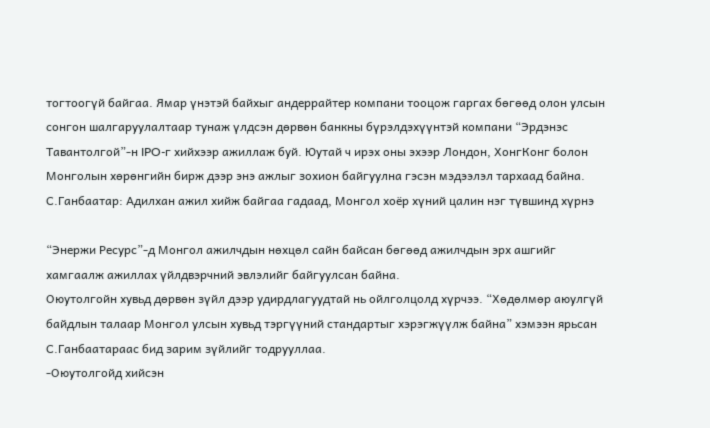тогтоогүй байгаа. Ямар үнэтэй байхыг андеррайтер компани тооцож гаргах бөгөөд олон улсын сонгон шалгаруулалтаар тунаж үлдсэн дөрвөн банкны бүрэлдэхүүнтэй компани “Эрдэнэс Тавантолгой”-н IPO-г хийхээр ажиллаж буй. Юутай ч ирэх оны эхээр Лондон, ХонгКонг болон Монголын хөрөнгийн бирж дээр энэ ажлыг зохион байгуулна гэсэн мэдээлэл тархаад байна.
С.Ганбаатар: Адилхан ажил хийж байгаа гадаад, Монгол хоёр хүний цалин нэг түвшинд хүрнэ

“Энержи Ресурс”-д Монгол ажилчдын нөхцөл сайн байсан бөгөөд ажилчдын эрх ашгийг хамгаалж ажиллах үйлдвэрчний эвлэлийг байгуулсан байна.
Оюутолгойн хувьд дөрвөн зүйл дээр удирдлагуудтай нь ойлголцолд хүрчээ. “Хөдөлмөр аюулгүй байдлын талаар Монгол улсын хувьд тэргүүний стандартыг хэрэгжүүлж байна” хэмээн ярьсан С.Ганбаатараас бид зарим зүйлийг тодрууллаа.
-Оюутолгойд хийсэн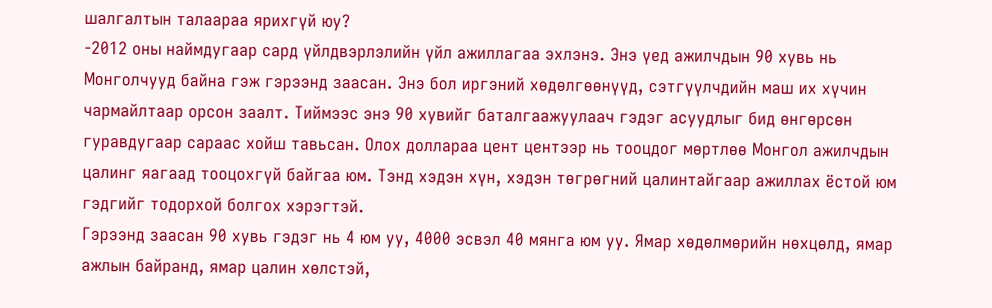шалгалтын талаараа ярихгүй юу?
-2012 оны наймдугаар сард үйлдвэрлэлийн үйл ажиллагаа эхлэнэ. Энэ үед ажилчдын 90 хувь нь Монголчууд байна гэж гэрээнд заасан. Энэ бол иргэний хөдөлгөөнүүд, сэтгүүлчдийн маш их хүчин чармайлтаар орсон заалт. Тиймээс энэ 90 хувийг баталгаажуулаач гэдэг асуудлыг бид өнгөрсөн гуравдугаар сараас хойш тавьсан. Олох доллараа цент центээр нь тооцдог мөртлөө Монгол ажилчдын цалинг яагаад тооцохгүй байгаа юм. Тэнд хэдэн хүн, хэдэн төгрөгний цалинтайгаар ажиллах ёстой юм гэдгийг тодорхой болгох хэрэгтэй.
Гэрээнд заасан 90 хувь гэдэг нь 4 юм уу, 4000 эсвэл 40 мянга юм уу. Ямар хөдөлмөрийн нөхцөлд, ямар ажлын байранд, ямар цалин хөлстэй,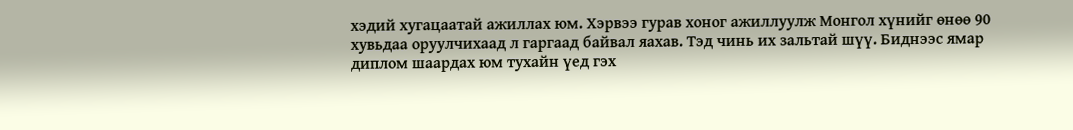хэдий хугацаатай ажиллах юм. Хэрвээ гурав хоног ажиллуулж Монгол хүнийг өнөө 90 хувьдаа оруулчихаад л гаргаад байвал яахав. Тэд чинь их зальтай шүү. Биднээс ямар диплом шаардах юм тухайн үед гэх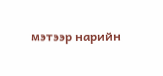мэтээр нарийн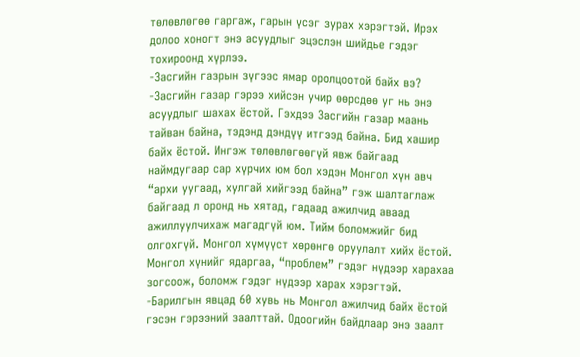төлөвлөгөө гаргаж, гарын үсэг зурах хэрэгтэй. Ирэх долоо хоногт энэ асуудлыг эцэслэн шийдье гэдэг тохироонд хүрлээ.
-Засгийн газрын зүгээс ямар оролцоотой байх вэ?
-Засгийн газар гэрээ хийсэн учир өөрсдөө уг нь энэ асуудлыг шахах ёстой. Гэхдээ Засгийн газар маань тайван байна, тэдэнд дэндүү итгээд байна. Бид хашир байх ёстой. Ингэж төлөвлөгөөгүй явж байгаад наймдугаар сар хүрчих юм бол хэдэн Монгол хүн авч “архи уугаад, хулгай хийгээд байна” гэж шалтаглаж байгаад л оронд нь хятад, гадаад ажилчид аваад ажиллуулчихаж магадгүй юм. Тийм боломжийг бид олгохгүй. Монгол хүмүүст хөрөнгө оруулалт хийх ёстой. Монгол хүнийг ядаргаа, “проблем” гэдэг нүдээр харахаа зогсоож, боломж гэдэг нүдээр харах хэрэгтэй.
-Барилгын явцад 60 хувь нь Монгол ажилчид байх ёстой гэсэн гэрээний заалттай. Одоогийн байдлаар энэ заалт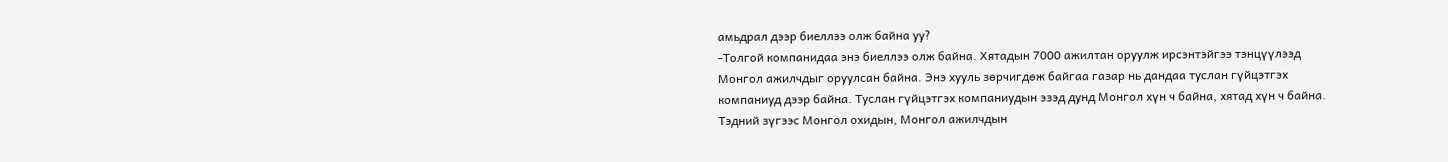амьдрал дээр биеллээ олж байна уу?
-Толгой компанидаа энэ биеллээ олж байна. Хятадын 7000 ажилтан оруулж ирсэнтэйгээ тэнцүүлээд Монгол ажилчдыг оруулсан байна. Энэ хууль зөрчигдөж байгаа газар нь дандаа туслан гүйцэтгэх компаниуд дээр байна. Туслан гүйцэтгэх компаниудын эзэд дунд Монгол хүн ч байна, хятад хүн ч байна. Тэдний зүгээс Монгол охидын, Монгол ажилчдын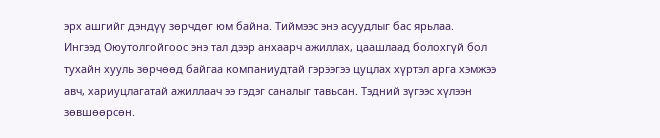эрх ашгийг дэндүү зөрчдөг юм байна. Тиймээс энэ асуудлыг бас ярьлаа.
Ингээд Оюутолгойгоос энэ тал дээр анхаарч ажиллах, цаашлаад болохгүй бол тухайн хууль зөрчөөд байгаа компаниудтай гэрээгээ цуцлах хүртэл арга хэмжээ авч, хариуцлагатай ажиллаач ээ гэдэг саналыг тавьсан. Тэдний зүгээс хүлээн зөвшөөрсөн.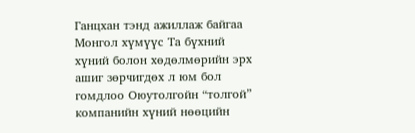Ганцхан тэнд ажиллаж байгаа Монгол хүмүүс Та бүхний хүний болон хөдөлмөрийн эрх ашиг зөрчигдөх л юм бол гомдлоо Оюутолгойн “толгой” компанийн хүний нөөцийн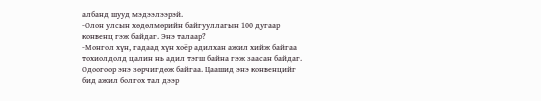албанд шууд мэдээлээрэй.
-Олон улсын хөдөлмөрийн байгууллагын 100 дугаар конвенц гэж байдаг. Энэ талаар?
-Монгол хүн, гадаад хүн хоёр адилхан ажил хийж байгаа тохиолдолд цалин нь адил тэгш байна гэж заасан байдаг. Одоогоор энэ зөрчигдөж байгаа. Цаашид энэ конвенцийг бид ажил болгох тал дээр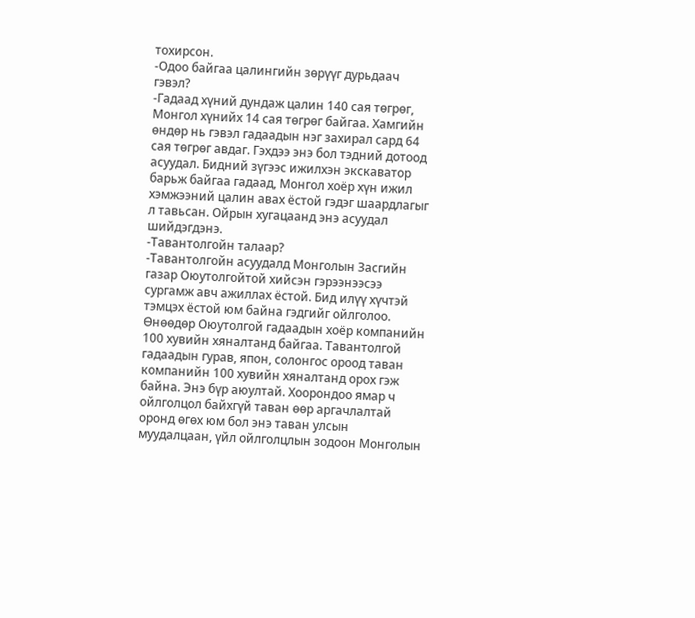тохирсон.
-Одоо байгаа цалингийн зөрүүг дурьдаач гэвэл?
-Гадаад хүний дундаж цалин 140 сая төгрөг, Монгол хүнийх 14 сая төгрөг байгаа. Хамгийн өндөр нь гэвэл гадаадын нэг захирал сард 64 сая төгрөг авдаг. Гэхдээ энэ бол тэдний дотоод асуудал. Бидний зүгээс ижилхэн экскаватор барьж байгаа гадаад, Монгол хоёр хүн ижил хэмжээний цалин авах ёстой гэдэг шаардлагыг л тавьсан. Ойрын хугацаанд энэ асуудал шийдэгдэнэ.
-Тавантолгойн талаар?
-Тавантолгойн асуудалд Монголын Засгийн газар Оюутолгойтой хийсэн гэрээнээсээ сургамж авч ажиллах ёстой. Бид илүү хүчтэй тэмцэх ёстой юм байна гэдгийг ойлголоо. Өнөөдөр Оюутолгой гадаадын хоёр компанийн 100 хувийн хяналтанд байгаа. Тавантолгой гадаадын гурав, япон, солонгос ороод таван компанийн 100 хувийн хяналтанд орох гэж байна. Энэ бүр аюултай. Хоорондоо ямар ч ойлголцол байхгүй таван өөр аргачлалтай оронд өгөх юм бол энэ таван улсын муудалцаан, үйл ойлголцлын зодоон Монголын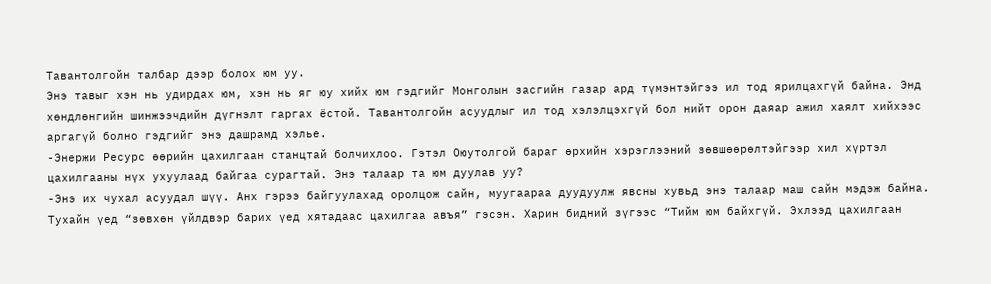Тавантолгойн талбар дээр болох юм уу.
Энэ тавыг хэн нь удирдах юм, хэн нь яг юу хийх юм гэдгийг Монголын засгийн газар ард түмэнтэйгээ ил тод ярилцахгүй байна. Энд хөндлөнгийн шинжээчдийн дүгнэлт гаргах ёстой. Тавантолгойн асуудлыг ил тод хэлэлцэхгүй бол нийт орон даяар ажил хаялт хийхээс аргагүй болно гэдгийг энэ дашрамд хэлье.
-Энержи Ресурс өөрийн цахилгаан станцтай болчихлоо. Гэтэл Оюутолгой бараг өрхийн хэрэглээний зөвшөөрөлтэйгээр хил хүртэл цахилгааны нүх ухуулаад байгаа сурагтай. Энэ талаар та юм дуулав уу?
-Энэ их чухал асуудал шүү. Анх гэрээ байгуулахад оролцож сайн, муугаараа дуудуулж явсны хувьд энэ талаар маш сайн мэдэж байна. Тухайн үед “зөвхөн үйлдвэр барих үед хятадаас цахилгаа авъя” гэсэн. Харин бидний зүгээс “Тийм юм байхгүй. Эхлээд цахилгаан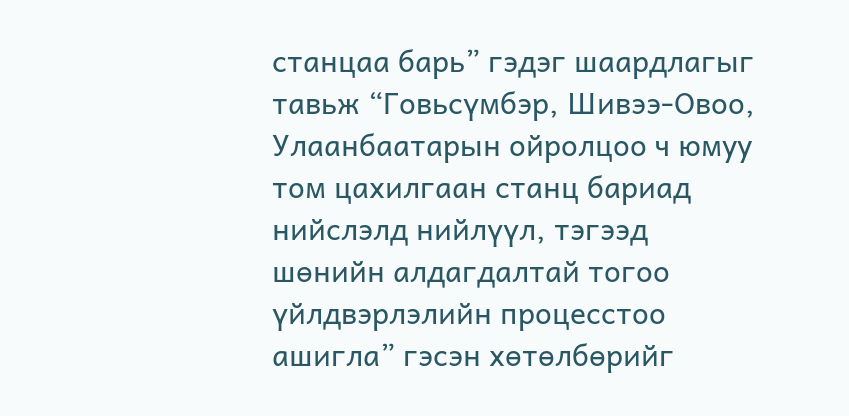станцаа барь” гэдэг шаардлагыг тавьж “Говьсүмбэр, Шивээ-Овоо, Улаанбаатарын ойролцоо ч юмуу том цахилгаан станц бариад нийслэлд нийлүүл, тэгээд шөнийн алдагдалтай тогоо үйлдвэрлэлийн процесстоо ашигла” гэсэн хөтөлбөрийг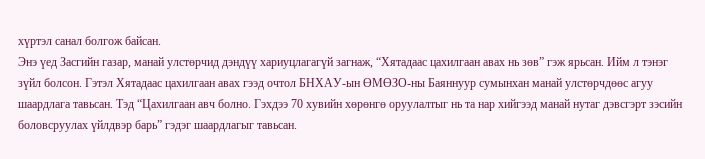хүртэл санал болгож байсан.
Энэ үед Засгийн газар, манай улстөрчид дэндүү хариуцлагагүй загнаж, “Хятадаас цахилгаан авах нь зөв” гэж ярьсан. Ийм л тэнэг зүйл болсон. Гэтэл Хятадаас цахилгаан авах гээд очтол БНХАУ-ын ӨМӨЗО-ны Баяннуур сумынхан манай улстөрчдөөс агуу шаардлага тавьсан. Тэд “Цахилгаан авч болно. Гэхдээ 70 хувийн хөрөнгө оруулалтыг нь та нар хийгээд манай нутаг дэвсгэрт зэсийн боловсруулах үйлдвэр барь” гэдэг шаардлагыг тавьсан.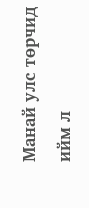Манай улс төрчид ийм л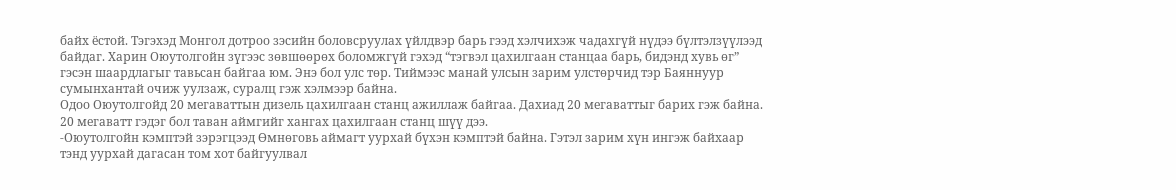байх ёстой. Тэгэхэд Монгол дотроо зэсийн боловсруулах үйлдвэр барь гээд хэлчихэж чадахгүй нүдээ бүлтэлзүүлээд байдаг. Харин Оюутолгойн зүгээс зөвшөөрөх боломжгүй гэхэд “тэгвэл цахилгаан станцаа барь, бидэнд хувь өг” гэсэн шаардлагыг тавьсан байгаа юм. Энэ бол улс төр. Тиймээс манай улсын зарим улстөрчид тэр Баяннуур сумынхантай очиж уулзаж, суралц гэж хэлмээр байна.
Одоо Оюутолгойд 20 мегаваттын дизель цахилгаан станц ажиллаж байгаа. Дахиад 20 мегаваттыг барих гэж байна. 20 мегаватт гэдэг бол таван аймгийг хангах цахилгаан станц шүү дээ.
-Оюутолгойн кэмптэй зэрэгцээд Өмнөговь аймагт уурхай бүхэн кэмптэй байна. Гэтэл зарим хүн ингэж байхаар тэнд уурхай дагасан том хот байгуулвал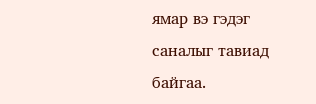ямар вэ гэдэг саналыг тавиад байгаа.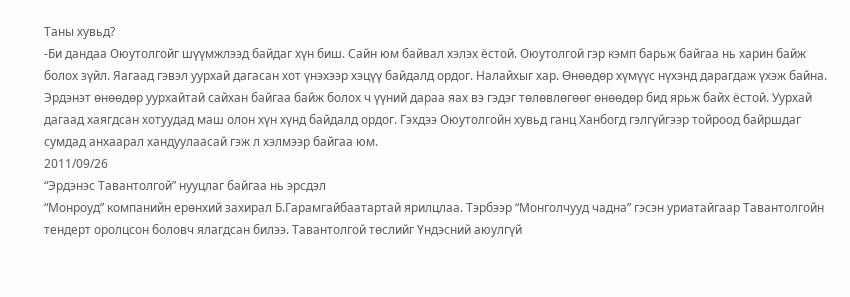Таны хувьд?
-Би дандаа Оюутолгойг шүүмжлээд байдаг хүн биш. Сайн юм байвал хэлэх ёстой. Оюутолгой гэр кэмп барьж байгаа нь харин байж болох зүйл. Яагаад гэвэл уурхай дагасан хот үнэхээр хэцүү байдалд ордог. Налайхыг хар. Өнөөдөр хүмүүс нүхэнд дарагдаж үхэж байна. Эрдэнэт өнөөдөр уурхайтай сайхан байгаа байж болох ч үүний дараа яах вэ гэдэг төлөвлөгөөг өнөөдөр бид ярьж байх ёстой. Уурхай дагаад хаягдсан хотуудад маш олон хүн хүнд байдалд ордог. Гэхдээ Оюутолгойн хувьд ганц Ханбогд гэлгүйгээр тойроод байршдаг сумдад анхаарал хандуулаасай гэж л хэлмээр байгаа юм.
2011/09/26
“Эрдэнэс Тавантолгой” нууцлаг байгаа нь эрсдэл
“Монроуд” компанийн ерөнхий захирал Б.Гарамгайбаатартай ярилцлаа. Тэрбээр “Монголчууд чадна” гэсэн уриатайгаар Тавантолгойн тендерт оролцсон боловч ялагдсан билээ. Тавантолгой төслийг Үндэсний аюулгүй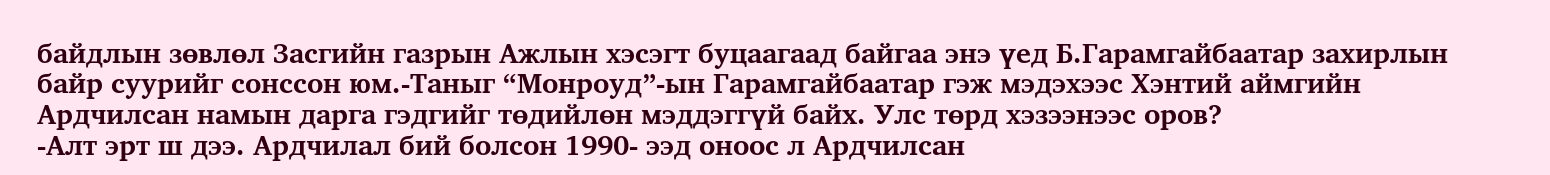байдлын зөвлөл Засгийн газрын Ажлын хэсэгт буцаагаад байгаа энэ үед Б.Гарамгайбаатар захирлын байр суурийг сонссон юм.-Таныг “Монроуд”-ын Гарамгайбаатар гэж мэдэхээс Хэнтий аймгийн Ардчилсан намын дарга гэдгийг төдийлөн мэддэггүй байх. Улс төрд хэзээнээс оров?
-Алт эрт ш дээ. Ардчилал бий болсон 1990- ээд оноос л Ардчилсан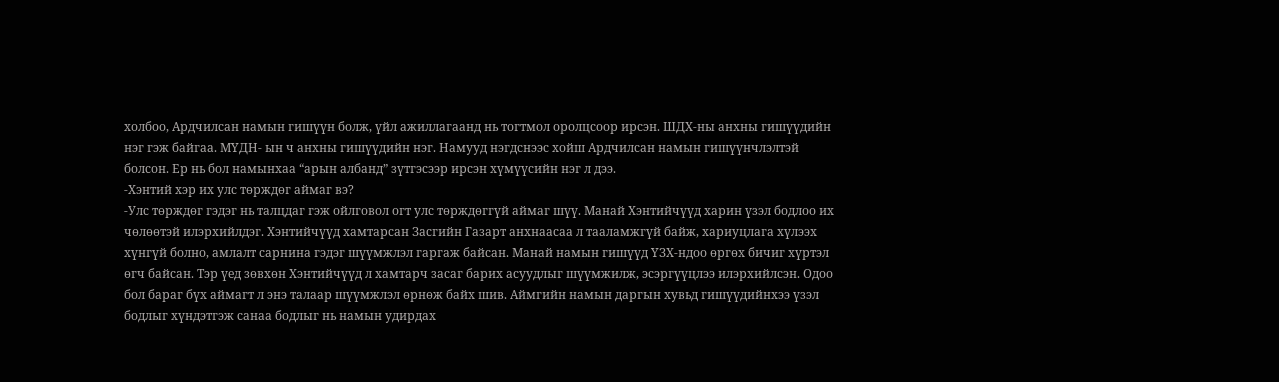холбоо, Ардчилсан намын гишүүн болж, үйл ажиллагаанд нь тогтмол оролцсоор ирсэн. ШДХ-ны анхны гишүүдийн нэг гэж байгаа. МҮДН- ын ч анхны гишүүдийн нэг. Намууд нэгдснээс хойш Ардчилсан намын гишүүнчлэлтэй болсон. Ер нь бол намынхаа “арын албанд” зүтгэсээр ирсэн хүмүүсийн нэг л дээ.
-Хэнтий хэр их улс төрждөг аймаг вэ?
-Улс төрждөг гэдэг нь талцдаг гэж ойлговол огт улс төрждөггүй аймаг шүү. Манай Хэнтийчүүд харин үзэл бодлоо их чөлөөтэй илэрхийлдэг. Хэнтийчүүд хамтарсан Засгийн Газарт анхнаасаа л тааламжгүй байж, хариуцлага хүлээх хүнгүй болно, амлалт сарнина гэдэг шүүмжлэл гаргаж байсан. Манай намын гишүүд ҮЗХ-ндоо өргөх бичиг хүртэл өгч байсан. Тэр үед зөвхөн Хэнтийчүүд л хамтарч засаг барих асуудлыг шүүмжилж, эсэргүүцлээ илэрхийлсэн. Одоо бол бараг бүх аймагт л энэ талаар шүүмжлэл өрнөж байх шив. Аймгийн намын даргын хувьд гишүүдийнхээ үзэл бодлыг хүндэтгэж санаа бодлыг нь намын удирдах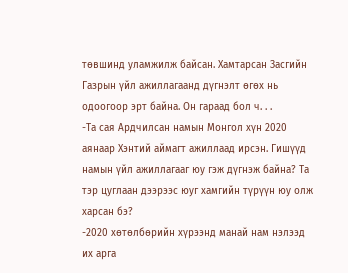төвшинд уламжилж байсан. Хамтарсан Засгийн Газрын үйл ажиллагаанд дүгнэлт өгөх нь одоогоор эрт байна. Он гараад бол ч. . .
-Та сая Ардчилсан намын Монгол хүн 2020 аянаар Хэнтий аймагт ажиллаад ирсэн. Гишүүд намын үйл ажиллагааг юу гэж дүгнэж байна? Та тэр цуглаан дээрээс юуг хамгийн түрүүн юу олж харсан бэ?
-2020 хөтөлбөрийн хүрээнд манай нам нэлээд их арга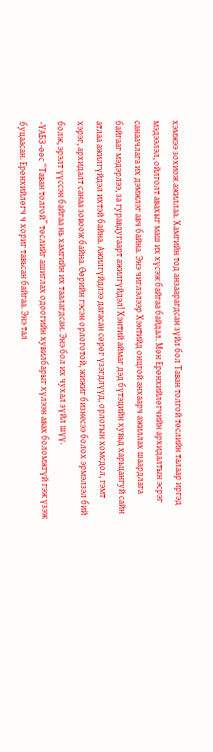хэмжээ зохиож ажиллаа. Хамгийн тод анзаарагдсан зүйл бол Таван толгой төслийн талаар иргэд мэдээлэл, ойлголт авахыг маш их хүсэж байгаа байдал. Мөн Ерөнхийлөгчийн архидалтын эсрэг санаачлага их дэмжлэг авч байна. Энэ чиглэлээр Хэнтийд онцгой анхаарч ажиллах шаардлага байгааг мэдэрлээ, за гуравдугаарт ажилгүйдэл! Хэнтий аймаг дэд бүтэцийн хувьд харьцангуй сайн атлаа ажилгүйдэл ихтэй байна. Ажилгүйдлээ дагасан сөрөг үзэгдлүүд, орлогын хомсдол, гэмт хэрэг, архидалт санаа зовоож байна. Өөрийн гэсэн орлоготой, жижиг бизнесээ болох эрмэлзэл бий болж, эрэлт үүссэн байгаа нь хамгийн их таалагдсан. Энэ бол их чухал зүйл шүү.
-ҮАБЗ-өөс “Таван толгой” төслийг ашиглах одоогийн хувилбарыг хүлээн авах боломжгүй гэж үзэж буцаасан. Ерөнхийлөгч ч хориг тавьсан байгаа. Энэ тал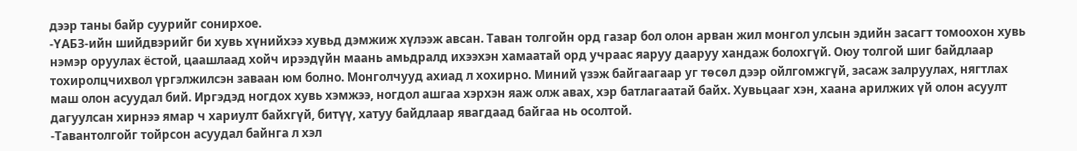дээр таны байр суурийг сонирхое.
-ҮАБЗ-ийн шийдвэрийг би хувь хүнийхээ хувьд дэмжиж хүлээж авсан. Таван толгойн орд газар бол олон арван жил монгол улсын эдийн засагт томоохон хувь нэмэр оруулах ёстой, цаашлаад хойч ирээдүйн маань амьдралд ихээхэн хамаатай орд учраас яаруу дааруу хандаж болохгүй. Оюу толгой шиг байдлаар тохиролцчихвол үргэлжилсэн заваан юм болно. Монголчууд ахиад л хохирно. Миний үзэж байгаагаар уг төсөл дээр ойлгомжгүй, засаж залруулах, нягтлах маш олон асуудал бий. Иргэдэд ногдох хувь хэмжээ, ногдол ашгаа хэрхэн яаж олж авах, хэр батлагаатай байх. Хувьцааг хэн, хаана арилжих үй олон асуулт дагуулсан хирнээ ямар ч хариулт байхгүй, битүү, хатуу байдлаар явагдаад байгаа нь осолтой.
-Тавантолгойг тойрсон асуудал байнга л хэл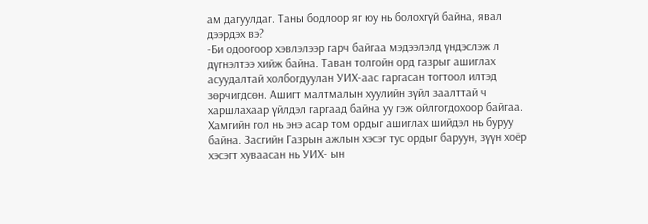ам дагуулдаг. Таны бодлоор яг юу нь болохгүй байна, явал дээрдэх вэ?
-Би одоогоор хэвлэлээр гарч байгаа мэдээлэлд үндэслэж л дүгнэлтээ хийж байна. Таван толгойн орд газрыг ашиглах асуудалтай холбогдуулан УИХ-аас гаргасан тогтоол илтэд зөрчигдсөн. Ашигт малтмалын хуулийн зүйл заалттай ч харшлахаар үйлдэл гаргаад байна уу гэж ойлгогдохоор байгаа. Хамгийн гол нь энэ асар том ордыг ашиглах шийдэл нь буруу байна. Засгийн Газрын ажлын хэсэг тус ордыг баруун, зүүн хоёр хэсэгт хуваасан нь УИХ- ын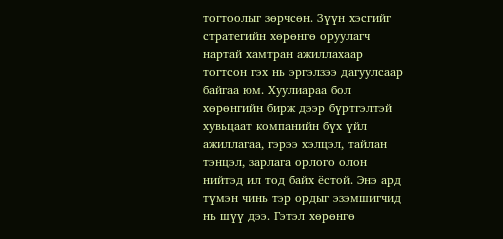тогтоолыг зөрчсөн. Зүүн хэсгийг стратегийн хөрөнгө оруулагч нартай хамтран ажиллахаар тогтсон гэх нь эргэлзээ дагуулсаар байгаа юм. Хуулиараа бол хөрөнгийн бирж дээр бүртгэлтэй хувьцаат компанийн бүх үйл ажиллагаа, гэрээ хэлцэл, тайлан тэнцэл, зарлага орлого олон нийтэд ил тод байх ёстой. Энэ ард түмэн чинь тэр ордыг эзэмшигчид нь шүү дээ. Гэтэл хөрөнгө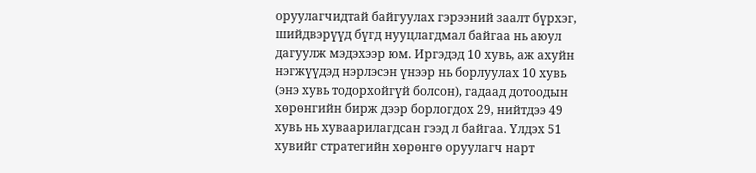оруулагчидтай байгуулах гэрээний заалт бүрхэг, шийдвэрүүд бүгд нууцлагдмал байгаа нь аюул дагуулж мэдэхээр юм. Иргэдэд 10 хувь, аж ахуйн нэгжүүдэд нэрлэсэн үнээр нь борлуулах 10 хувь (энэ хувь тодорхойгүй болсон), гадаад дотоодын хөрөнгийн бирж дээр борлогдох 29, нийтдээ 49 хувь нь хуваарилагдсан гээд л байгаа. Үлдэх 51 хувийг стратегийн хөрөнгө оруулагч нарт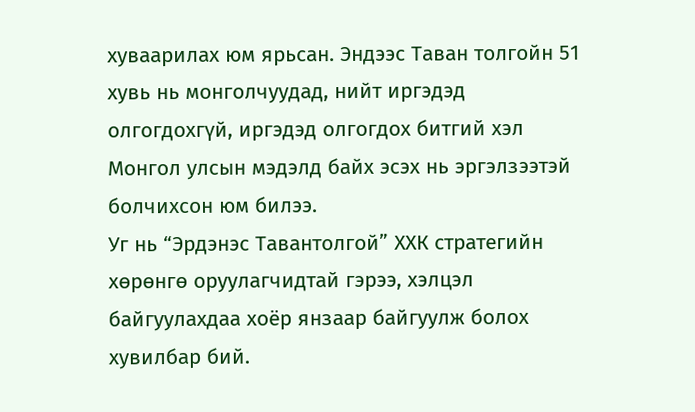хуваарилах юм ярьсан. Эндээс Таван толгойн 51 хувь нь монголчуудад, нийт иргэдэд олгогдохгүй, иргэдэд олгогдох битгий хэл Монгол улсын мэдэлд байх эсэх нь эргэлзээтэй болчихсон юм билээ.
Уг нь “Эрдэнэс Тавантолгой” ХХК стратегийн хөрөнгө оруулагчидтай гэрээ, хэлцэл байгуулахдаа хоёр янзаар байгуулж болох хувилбар бий.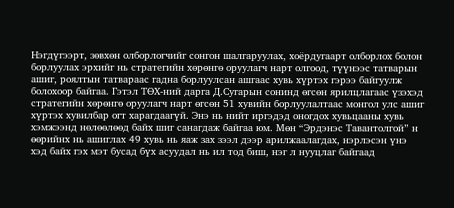Нэгдүгээрт, зөвхөн олборлогчийг сонгон шалгаруулах, хоёрдугаарт олборлох болон борлуулах эрхийг нь стратегийн хөрөнгө оруулагч нарт олгоод, түүнээс татварын ашиг, роялтын татвараас гадна борлуулсан ашгаас хувь хүртэх гэрээ байгуулж болохоор байгаа. Гэтэл ТӨХ-ний дарга Д.Сугарын сонинд өгсөн ярилцлагаас үзэхэд стратегийн хөрөнгө оруулагч нарт өгсөн 51 хувийн борлуулалтаас монгол улс ашиг хүртэх хувилбар огт харагдаагүй. Энэ нь нийт иргэдэд оногдох хувьцааны хувь хэмжээнд нөлөөлөөд байх шиг санагдаж байгаа юм. Мөн “Эрдэнэс Тавантолгой” н өөрийнх нь ашиглах 49 хувь нь яаж зах зээл дээр арилжаалагдах, нэрлэсэн үнэ хэд байх гэх мэт бусад бүх асуудал нь ил тод биш, нэг л нууцлаг байгаад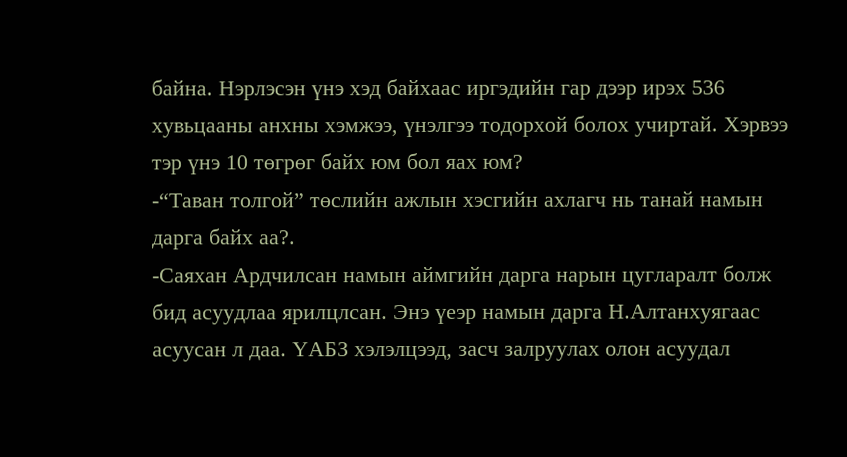байна. Нэрлэсэн үнэ хэд байхаас иргэдийн гар дээр ирэх 536 хувьцааны анхны хэмжээ, үнэлгээ тодорхой болох учиртай. Хэрвээ тэр үнэ 10 төгрөг байх юм бол яах юм?
-“Таван толгой” төслийн ажлын хэсгийн ахлагч нь танай намын дарга байх аа?.
-Саяхан Ардчилсан намын аймгийн дарга нарын цугларалт болж бид асуудлаа ярилцлсан. Энэ үеэр намын дарга Н.Алтанхуягаас асуусан л даа. ҮАБЗ хэлэлцээд, засч залруулах олон асуудал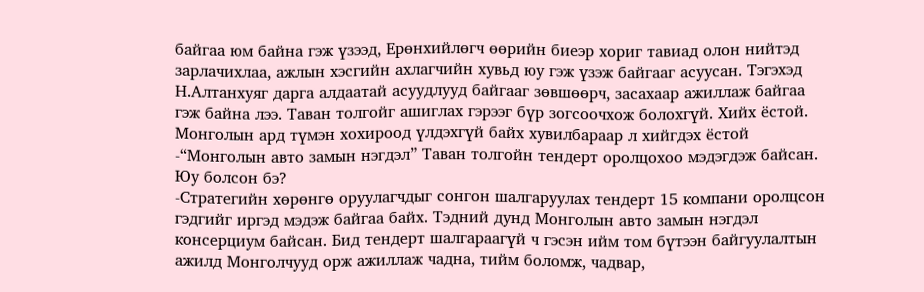байгаа юм байна гэж үзээд, Ерөнхийлөгч өөрийн биеэр хориг тавиад олон нийтэд зарлачихлаа, ажлын хэсгийн ахлагчийн хувьд юу гэж үзэж байгааг асуусан. Тэгэхэд Н.Алтанхуяг дарга алдаатай асуудлууд байгааг зөвшөөрч, засахаар ажиллаж байгаа гэж байна лээ. Таван толгойг ашиглах гэрээг бүр зогсоочхож болохгүй. Хийх ёстой. Монголын ард түмэн хохироод үлдэхгүй байх хувилбараар л хийгдэх ёстой
-“Монголын авто замын нэгдэл” Таван толгойн тендерт оролцохоо мэдэгдэж байсан. Юу болсон бэ?
-Стратегийн хөрөнгө оруулагчдыг сонгон шалгаруулах тендерт 15 компани оролцсон гэдгийг иргэд мэдэж байгаа байх. Тэдний дунд Монголын авто замын нэгдэл консерциум байсан. Бид тендерт шалгараагүй ч гэсэн ийм том бүтээн байгуулалтын ажилд Монголчууд орж ажиллаж чадна, тийм боломж, чадвар,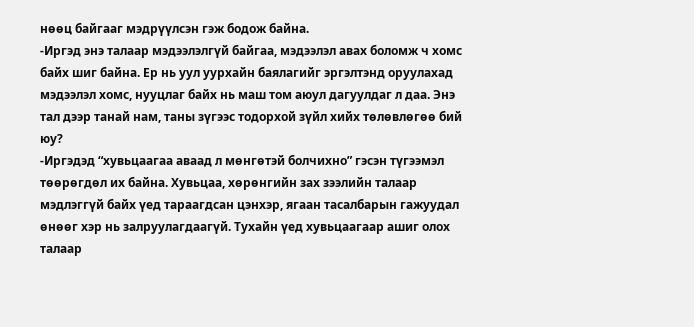нөөц байгааг мэдрүүлсэн гэж бодож байна.
-Иргэд энэ талаар мэдээлэлгүй байгаа, мэдээлэл авах боломж ч хомс байх шиг байна. Ер нь уул уурхайн баялагийг эргэлтэнд оруулахад мэдээлэл хомс, нууцлаг байх нь маш том аюул дагуулдаг л даа. Энэ тал дээр танай нам, таны зүгээс тодорхой зүйл хийх төлөвлөгөө бий юу?
-Иргэдэд “хувьцаагаа аваад л мөнгөтэй болчихно” гэсэн түгээмэл төөрөгдөл их байна. Хувьцаа, хөрөнгийн зах зээлийн талаар мэдлэггүй байх үед тараагдсан цэнхэр, ягаан тасалбарын гажуудал өнөөг хэр нь залруулагдаагүй. Тухайн үед хувьцаагаар ашиг олох талаар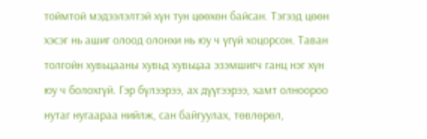тоймтой мэдээлэлтэй хүн тун цөөхөн байсан. Тэгээд цөөн хэсэг нь ашиг олоод олонхи нь юу ч үгүй хоцорсон. Таван толгойн хувьцааны хувьд хувьцаа эзэмшигч ганц нэг хүн юу ч болохгүй. Гэр бүлээрээ, ах дүүгээрээ, хамт олноороо нутаг нугаараа нийлж, сан байгуулах, төвлөрөл,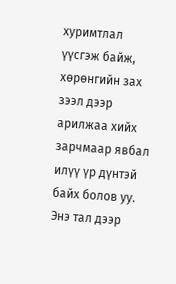хуримтлал үүсгэж байж, хөрөнгийн зах зээл дээр арилжаа хийх зарчмаар явбал илүү үр дүнтэй байх болов уу. Энэ тал дээр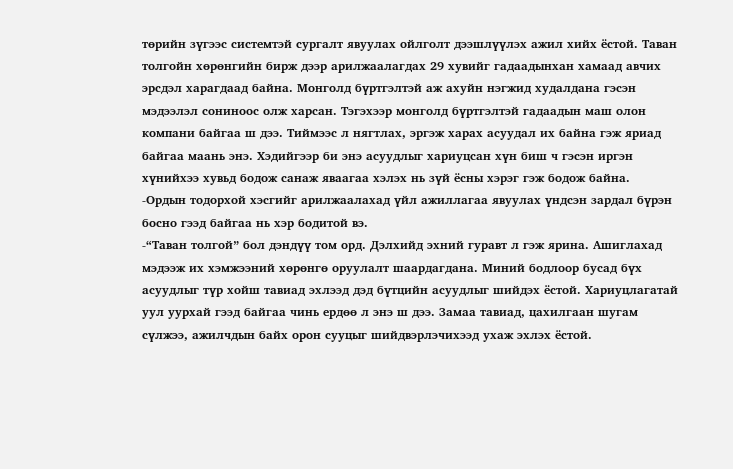төрийн зүгээс системтэй сургалт явуулах ойлголт дээшлүүлэх ажил хийх ёстой. Таван толгойн хөрөнгийн бирж дээр арилжаалагдах 29 хувийг гадаадынхан хамаад авчих эрсдэл харагдаад байна. Монголд бүртгэлтэй аж ахуйн нэгжид худалдана гэсэн мэдээлэл сониноос олж харсан. Тэгэхээр монголд бүртгэлтэй гадаадын маш олон компани байгаа ш дээ. Тиймээс л нягтлах, эргэж харах асуудал их байна гэж яриад байгаа маань энэ. Хэдийгээр би энэ асуудлыг хариуцсан хүн биш ч гэсэн иргэн хүнийхээ хувьд бодож санаж яваагаа хэлэх нь зүй ёсны хэрэг гэж бодож байна.
-Ордын тодорхой хэсгийг арилжаалахад үйл ажиллагаа явуулах үндсэн зардал бүрэн босно гээд байгаа нь хэр бодитой вэ.
-“Таван толгой” бол дэндүү том орд. Дэлхийд эхний гуравт л гэж ярина. Ашиглахад мэдээж их хэмжээний хөрөнгө оруулалт шаардагдана. Миний бодлоор бусад бүх асуудлыг түр хойш тавиад эхлээд дэд бүтцийн асуудлыг шийдэх ёстой. Хариуцлагатай уул уурхай гээд байгаа чинь ердөө л энэ ш дээ. Замаа тавиад, цахилгаан шугам сүлжээ, ажилчдын байх орон сууцыг шийдвэрлэчихээд ухаж эхлэх ёстой.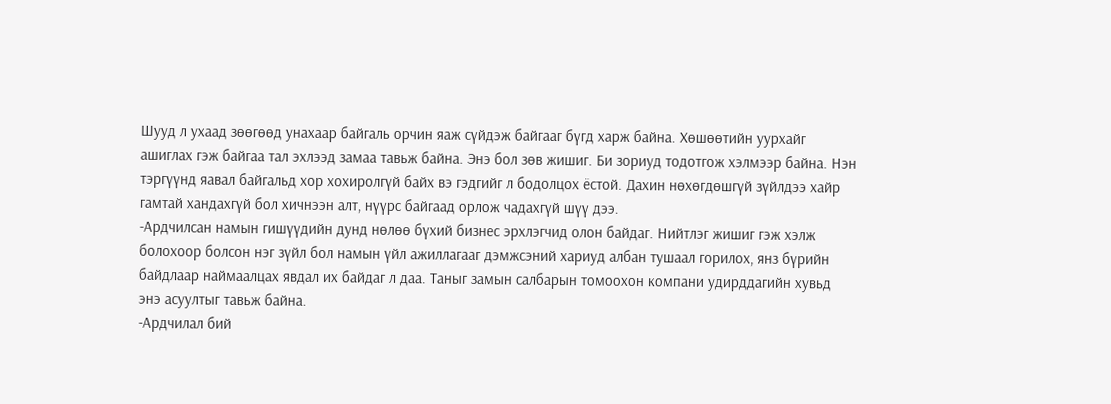Шууд л ухаад зөөгөөд унахаар байгаль орчин яаж сүйдэж байгааг бүгд харж байна. Хөшөөтийн уурхайг ашиглах гэж байгаа тал эхлээд замаа тавьж байна. Энэ бол зөв жишиг. Би зориуд тодотгож хэлмээр байна. Нэн тэргүүнд яавал байгальд хор хохиролгүй байх вэ гэдгийг л бодолцох ёстой. Дахин нөхөгдөшгүй зүйлдээ хайр гамтай хандахгүй бол хичнээн алт, нүүрс байгаад орлож чадахгүй шүү дээ.
-Ардчилсан намын гишүүдийн дунд нөлөө бүхий бизнес эрхлэгчид олон байдаг. Нийтлэг жишиг гэж хэлж болохоор болсон нэг зүйл бол намын үйл ажиллагааг дэмжсэний хариуд албан тушаал горилох, янз бүрийн байдлаар наймаалцах явдал их байдаг л даа. Таныг замын салбарын томоохон компани удирддагийн хувьд энэ асуултыг тавьж байна.
-Ардчилал бий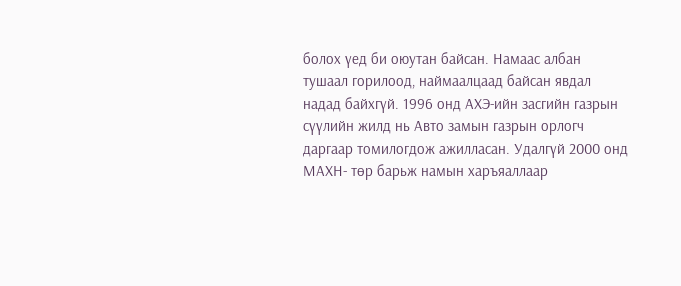болох үед би оюутан байсан. Намаас албан тушаал горилоод, наймаалцаад байсан явдал надад байхгүй. 1996 онд АХЭ-ийн засгийн газрын сүүлийн жилд нь Авто замын газрын орлогч даргаар томилогдож ажилласан. Удалгүй 2000 онд МАХН- төр барьж намын харъяаллаар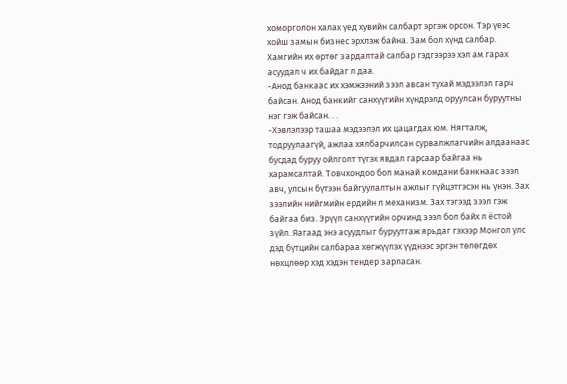хоморголон халах үед хувийн салбарт эргэж орсон. Тэр үеэс хойш замын бизнес эрхлэж байна. Зам бол хүнд салбар. Хамгийн их өртөг зардалтай салбар гэдгээрээ хэл ам гарах асуудал ч их байдаг л даа.
-Анод банкаас их хэмжээний зээл авсан тухай мэдээлэл гарч байсан. Анод банкийг санхүүгийн хүндрэлд оруулсан буруутны нэг гэж байсан. . .
-Хэвлэлээр ташаа мэдээлэл их цацагдах юм. Нягталж, тодруулаагүй, ажлаа хялбарчилсан сурвалжлагчийн алдаанаас бусдад буруу ойлголт түгэх явдал гарсаар байгаа нь харамсалтай. Товчхондоо бол манай комдани банкнаас зээл авч, улсын бүтээн байгуулалтын ажлыг гүйцэтгэсэн нь үнэн. Зах зээлийн нийгмийн ердийн л механизм. Зах тэгээд зээл гэж байгаа биз. Эрүүл санхүүгийн орчинд зээл бол байх л ёстой зүйл. Яагаад энэ асуудлыг буруутгаж ярьдаг гэхээр Монгол улс дэд бүтцийн салбараа хөгжүүлэх үүднээс эргэн төлөгдөх нөхцлөөр хэд хэдэн тендер зарласан.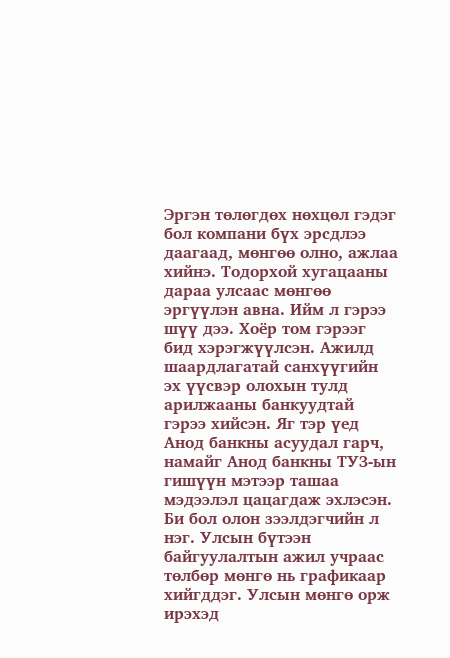Эргэн төлөгдөх нөхцөл гэдэг бол компани бүх эрсдлээ даагаад, мөнгөө олно, ажлаа хийнэ. Тодорхой хугацааны дараа улсаас мөнгөө эргүүлэн авна. Ийм л гэрээ шүү дээ. Хоёр том гэрээг бид хэрэгжүүлсэн. Ажилд шаардлагатай санхүүгийн эх үүсвэр олохын тулд арилжааны банкуудтай гэрээ хийсэн. Яг тэр үед Анод банкны асуудал гарч, намайг Анод банкны ТУЗ-ын гишүүн мэтээр ташаа мэдээлэл цацагдаж эхлэсэн. Би бол олон зээлдэгчийн л нэг. Улсын бүтээн байгуулалтын ажил учраас төлбөр мөнгө нь графикаар хийгддэг. Улсын мөнгө орж ирэхэд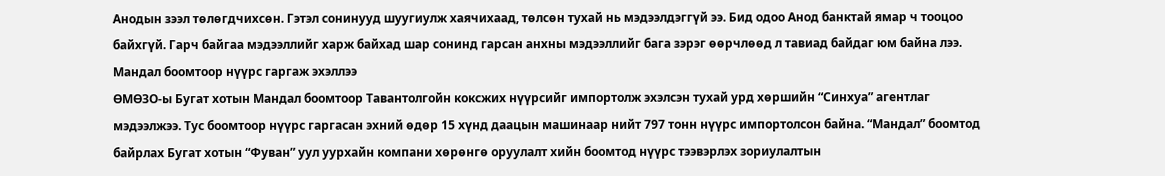Анодын зээл төлөгдчихсөн. Гэтэл сонинууд шуугиулж хаячихаад, төлсөн тухай нь мэдээлдэггүй ээ. Бид одоо Анод банктай ямар ч тооцоо байхгүй. Гарч байгаа мэдээллийг харж байхад шар сонинд гарсан анхны мэдээллийг бага зэрэг өөрчлөөд л тавиад байдаг юм байна лээ.
Мандал боомтоор нүүрс гаргаж эхэллээ
ӨМӨЗО-ы Бугат хотын Мандал боомтоор Тавантолгойн коксжих нүүрсийг импортолж эхэлсэн тухай урд хөршийн “Синхуа” агентлаг мэдээлжээ. Тус боомтоор нүүрс гаргасан эхний өдөр 15 хүнд даацын машинаар нийт 797 тонн нүүрс импортолсон байна. “Мандал” боомтод байрлах Бугат хотын “Фуван” уул уурхайн компани хөрөнгө оруулалт хийн боомтод нүүрс тээвэрлэх зориулалтын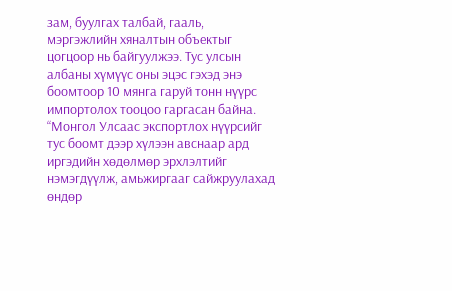зам, буулгах талбай, гааль, мэргэжлийн хяналтын объектыг цогцоор нь байгуулжээ. Тус улсын албаны хүмүүс оны эцэс гэхэд энэ боомтоор 10 мянга гаруй тонн нүүрс импортолох тооцоо гаргасан байна. “Монгол Улсаас экспортлох нүүрсийг тус боомт дээр хүлээн авснаар ард иргэдийн хөдөлмөр эрхлэлтийг нэмэгдүүлж, амьжиргааг сайжруулахад өндөр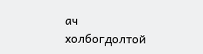ач холбогдолтой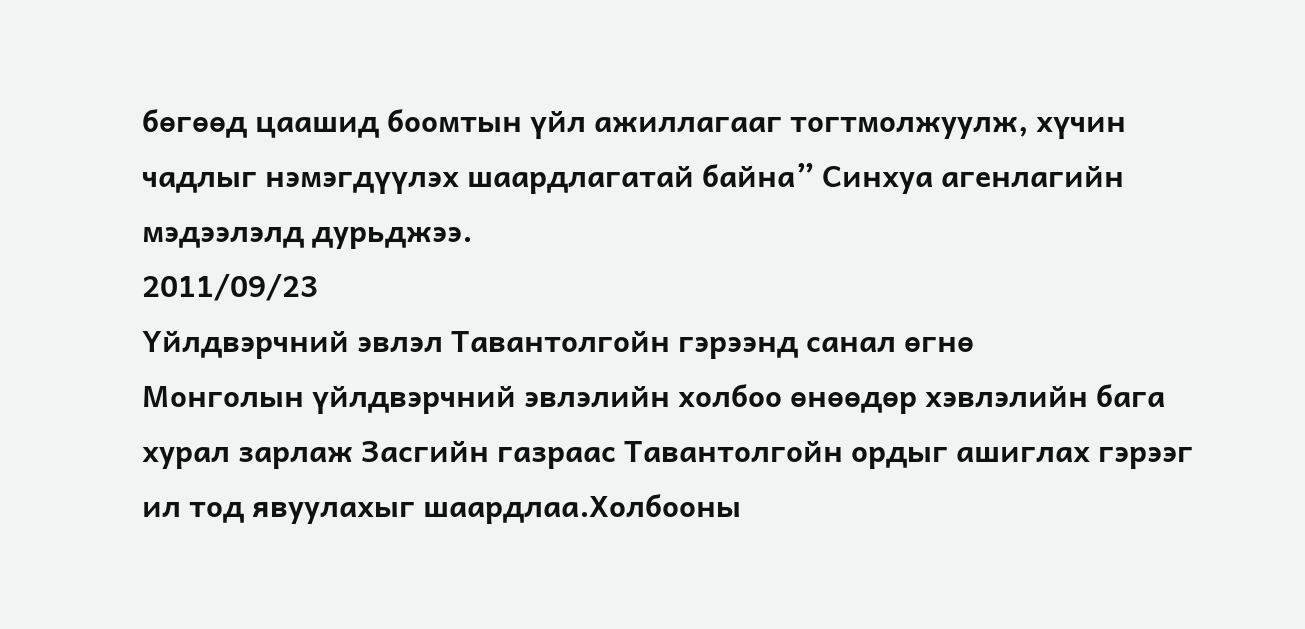бөгөөд цаашид боомтын үйл ажиллагааг тогтмолжуулж, хүчин чадлыг нэмэгдүүлэх шаардлагатай байна” Синхуа агенлагийн мэдээлэлд дурьджээ.
2011/09/23
Үйлдвэрчний эвлэл Тавантолгойн гэрээнд санал өгнө
Монголын үйлдвэрчний эвлэлийн холбоо өнөөдөр хэвлэлийн бага хурал зарлаж Засгийн газраас Тавантолгойн ордыг ашиглах гэрээг ил тод явуулахыг шаардлаа.Холбооны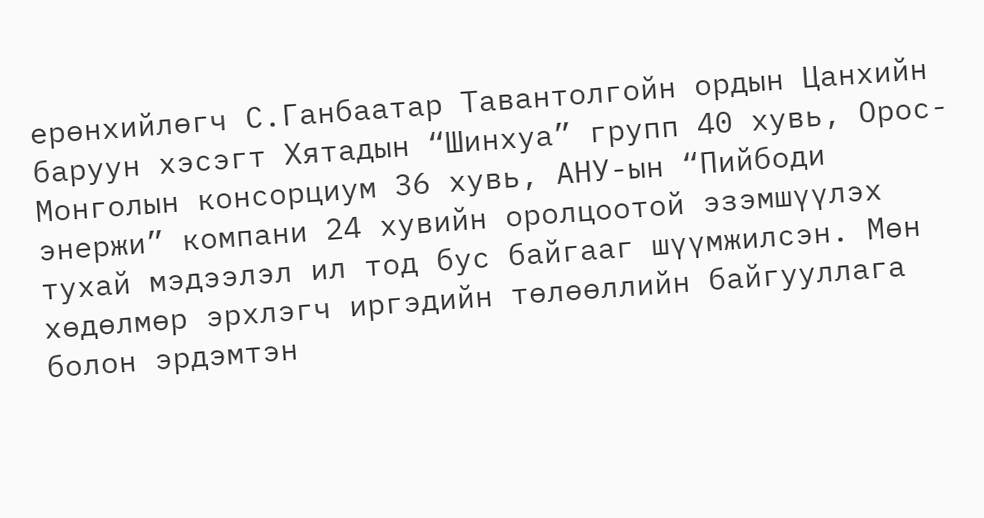ерөнхийлөгч С.Ганбаатар Тавантолгойн ордын Цанхийн баруун хэсэгт Хятадын “Шинхуа” групп 40 хувь, Орос-Монголын консорциум 36 хувь, АНУ-ын “Пийбоди энержи” компани 24 хувийн оролцоотой эзэмшүүлэх тухай мэдээлэл ил тод бус байгааг шүүмжилсэн. Мөн хөдөлмөр эрхлэгч иргэдийн төлөөллийн байгууллага болон эрдэмтэн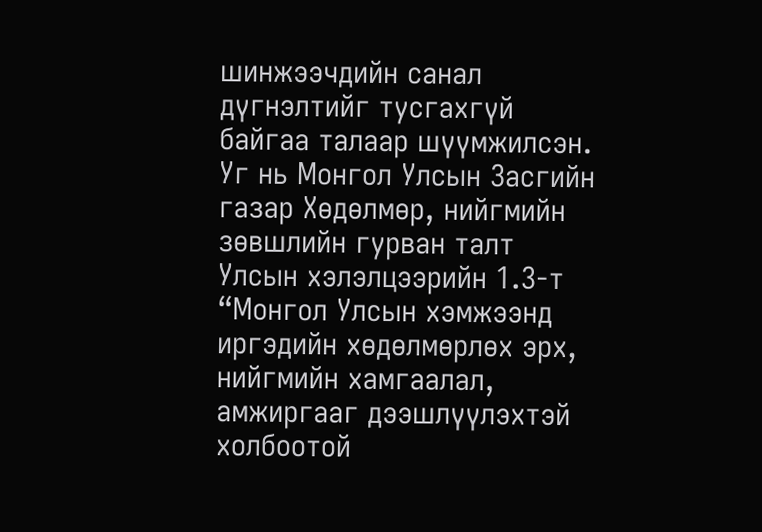шинжээчдийн санал дүгнэлтийг тусгахгүй байгаа талаар шүүмжилсэн.
Уг нь Монгол Улсын Засгийн газар Хөдөлмөр, нийгмийн зөвшлийн гурван талт Улсын хэлэлцээрийн 1.3-т “Монгол Улсын хэмжээнд иргэдийн хөдөлмөрлөх эрх, нийгмийн хамгаалал, амжиргааг дээшлүүлэхтэй холбоотой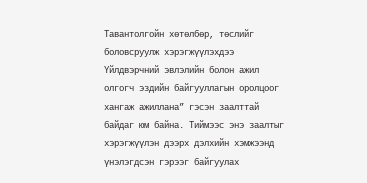Тавантолгойн хөтөлбөр, төслийг боловсруулж хэрэгжүүлэхдээ Үйлдвэрчний эвлэлийн болон ажил олгогч эздийн байгууллагын оролцоог хангаж ажиллана” гэсэн заалттай байдаг юм байна. Тиймээс энэ заалтыг хэрэгжүүлэн дээрх дэлхийн хэмжээнд үнэлэгдсэн гэрээг байгуулах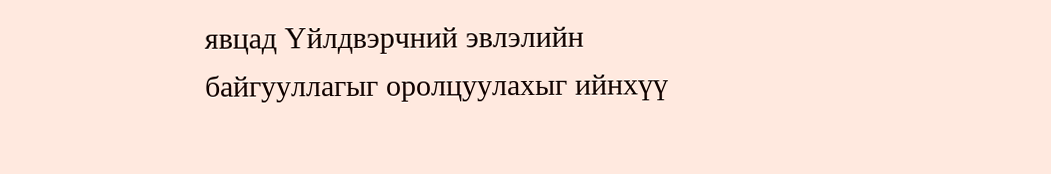явцад Үйлдвэрчний эвлэлийн байгууллагыг оролцуулахыг ийнхүү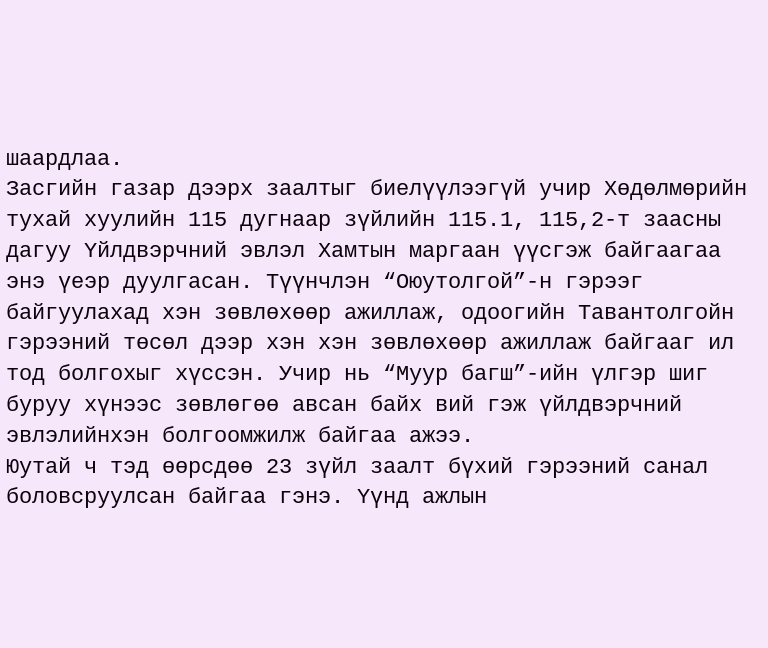шаардлаа.
Засгийн газар дээрх заалтыг биелүүлээгүй учир Хөдөлмөрийн тухай хуулийн 115 дугнаар зүйлийн 115.1, 115,2-т заасны дагуу Үйлдвэрчний эвлэл Хамтын маргаан үүсгэж байгаагаа энэ үеэр дуулгасан. Түүнчлэн “Оюутолгой”-н гэрээг байгуулахад хэн зөвлөхөөр ажиллаж, одоогийн Тавантолгойн гэрээний төсөл дээр хэн хэн зөвлөхөөр ажиллаж байгааг ил тод болгохыг хүссэн. Учир нь “Муур багш”-ийн үлгэр шиг буруу хүнээс зөвлөгөө авсан байх вий гэж үйлдвэрчний эвлэлийнхэн болгоомжилж байгаа ажээ.
Юутай ч тэд өөрсдөө 23 зүйл заалт бүхий гэрээний санал боловсруулсан байгаа гэнэ. Үүнд ажлын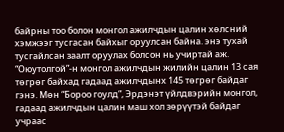байрны тоо болон монгол ажилчдын цалин хөлсний хэмжээг тусгасан байхыг оруулсан байна. энэ тухай тусгайлсан заалт оруулах болсон нь учиртай аж. “Оюутолгой”-н монгол ажилчдын жилийн цалин 13 сая төгрөг байхад гадаад ажилчдынх 145 төгрөг байдаг гэнэ. Мөн “Бороо гоулд”, Эрдэнэт үйлдвэрийн монгол, гадаад ажилчдын цалин маш хол зөрүүтэй байдаг учраас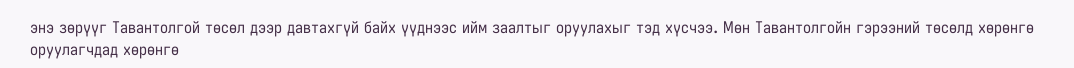энэ зөрүүг Тавантолгой төсөл дээр давтахгүй байх үүднээс ийм заалтыг оруулахыг тэд хүсчээ. Мөн Тавантолгойн гэрээний төсөлд хөрөнгө оруулагчдад хөрөнгө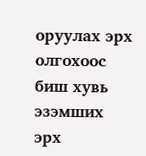оруулах эрх олгохоос биш хувь эзэмших эрх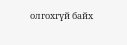олгохгүй байх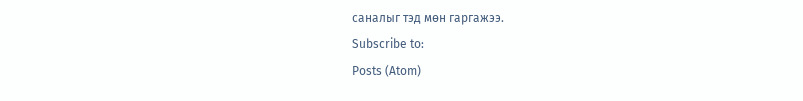саналыг тэд мөн гаргажээ.
Subscribe to:
Posts (Atom)